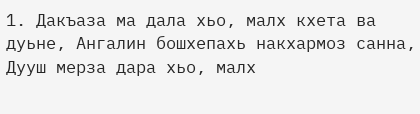1. Дакъаза ма дала хьо, малх кхета ва дуьне, Ангалин бошхепахь накхармоз санна, Дууш мерза дара хьо, малх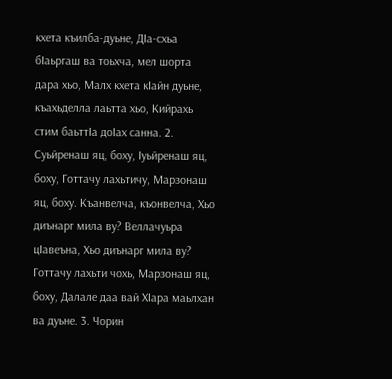кхета къилба-дуьне, ДIа-схьа бIаьргаш ва тоьхча, мел шорта дара хьо, Малх кхета кIайн дуьне, къахьделла лаьтта хьо, Кийрахь стим баьттIа доIах санна. 2. Суьйренаш яц, боху, Iуьйренаш яц, боху, Готтачу лахьтичу, Марзонаш яц, боху. Къанвелча, къонвелча, Хьо диънарг мила ву? Веллачуьра цIавеъна, Хьо диънарг мила ву? Готтачу лахьти чохь, Марзонаш яц, боху, Далале даа вай ХIара маьлхан ва дуьне. 3. Чорин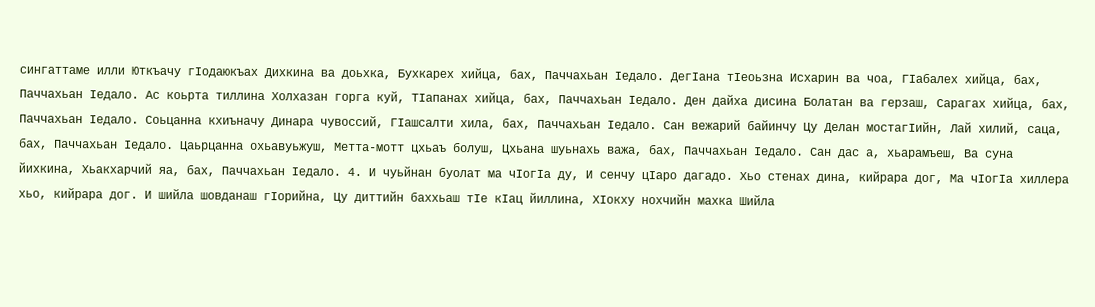сингаттаме илли Юткъачу гIодаюкъах Дихкина ва доьхка, Бухкарех хийца, бах, Паччахьан Iедало. ДегIана тIеоьзна Исхарин ва чоа, ГIабалех хийца, бах, Паччахьан Iедало. Ас коьрта тиллина Холхазан горга куй, ТIапанах хийца, бах, Паччахьан Iедало. Ден дайха дисина Болатан ва герзаш, Сарагах хийца, бах, Паччахьан Iедало. Соьцанна кхиъначу Динара чувоссий, ГIашсалти хила, бах, Паччахьан Iедало. Сан вежарий байинчу Цу Делан мостагIийн, Лай хилий, саца, бах, Паччахьан Iедало. Цаьрцанна охьавуьжуш, Метта-мотт цхьаъ болуш, Цхьана шуьнахь важа, бах, Паччахьан Iедало. Сан дас а, хьарамъеш, Ва суна йихкина, Хьакхарчий яа, бах, Паччахьан Iедало. 4. И чуьйнан буолат ма чIогIа ду, И сенчу цIаро дагадо. Хьо стенах дина, кийрара дог, Ма чIогIа хиллера хьо, кийрара дог. И шийла шовданаш гIорийна, Цу диттийн баххьаш тIе кIац йиллина, ХIокху нохчийн махка Шийла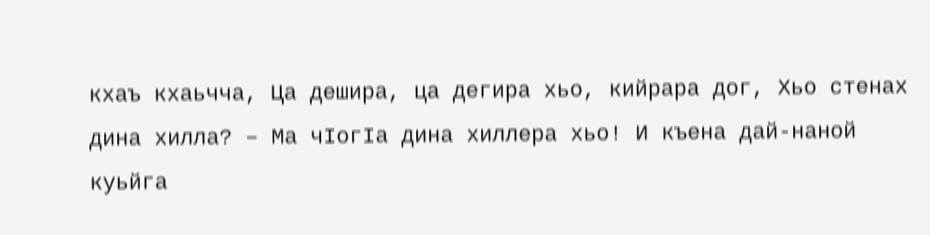кхаъ кхаьчча, Ца дешира, ца дегира хьо, кийрара дог, Хьо стенах дина хилла? – Ма чIогIа дина хиллера хьо! И къена дай-наной куьйга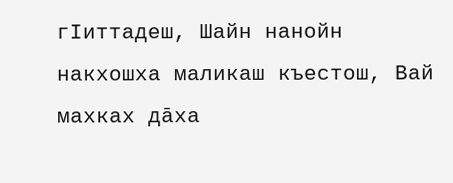гIиттадеш, Шайн нанойн накхошха маликаш къестош, Вай махках дāха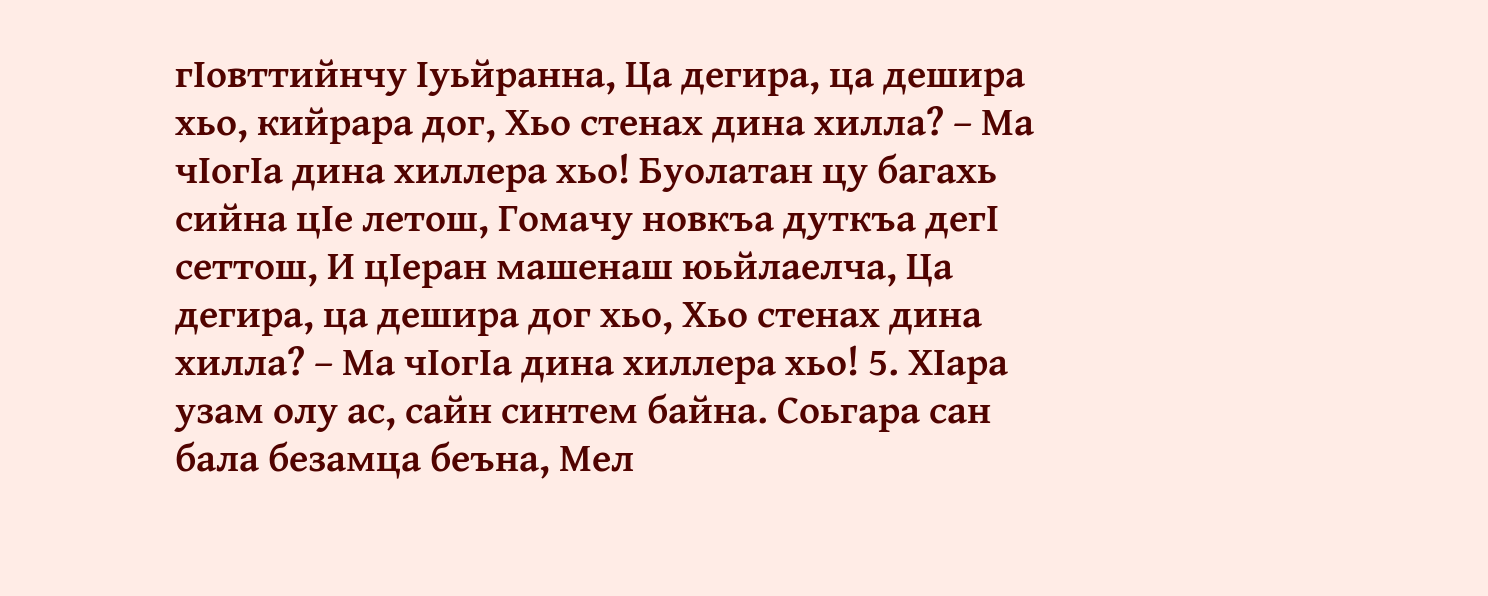гIовттийнчу Iуьйранна, Ца дегира, ца дешира хьо, кийрара дог, Хьо стенах дина хилла? – Ма чIогIа дина хиллера хьо! Буолатан цу багахь сийна цIе летош, Гомачу новкъа дуткъа дегI сеттош, И цIеран машенаш юьйлаелча, Ца дегира, ца дешира дог хьо, Хьо стенах дина хилла? – Ма чIогIа дина хиллера хьо! 5. ХIара узам олу ас, сайн синтем байна. Соьгара сан бала безамца беъна, Мел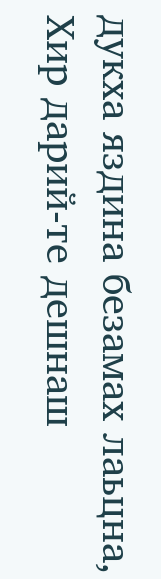дукха яздина безамах лаьцна, Хир дарий-те дешнаш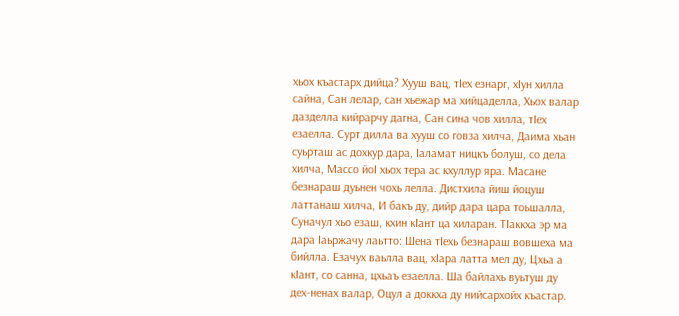хьох къастарх дийца? Хууш вац, тIех езнарг, хIун хилла сайна, Сан лелар, сан хьежар ма хийцаделла, Хьох валар дазделла кийрарчу дагна, Сан сина чов хилла, тIех езаелла. Сурт дилла ва хууш со говза хилча, Даима хьан суьрташ ас дохкур дара, Iаламат ницкъ болуш, со дела хилча, Массо йоI хьох тера ас кхуллур яра. Масане безнараш дуьнен чохь лелла. Дистхила йиш йоцуш латтанаш хилча, И бакъ ду, дийр дара цара тоьшалла, Суначул хьо езаш, кхин кIант ца хиларан. ТIаккха эр ма дара Iаьржачу лаьтто: Шена тIехь безнараш вовшеха ма бийлла. Езачух ваьлла вац, хIара латта мел ду, Цхьа а кIант, со санна, цхьаъ езаелла. Ша байлахь вуьтуш ду дех-ненах валар, Оцул а доккха ду нийсархойх къастар.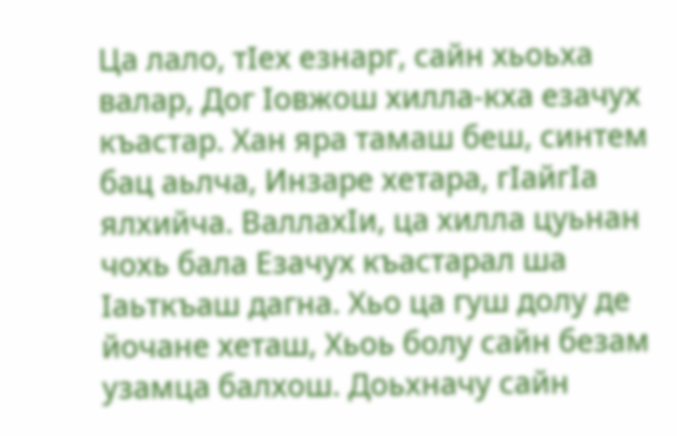Ца лало, тIех езнарг, сайн хьоьха валар, Дог Iовжош хилла-кха езачух къастар. Хан яра тамаш беш, синтем бац аьлча, Инзаре хетара, гIайгIа ялхийча. ВаллахIи, ца хилла цуьнан чохь бала Езачух къастарал ша Iаьткъаш дагна. Хьо ца гуш долу де йочане хеташ, Хьоь болу сайн безам узамца балхош. Доьхначу сайн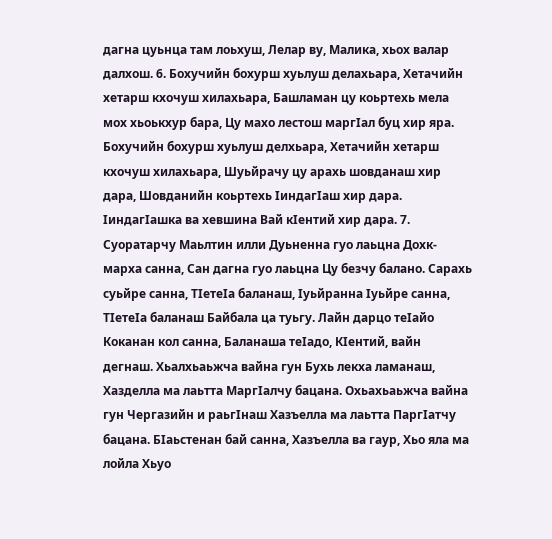дагна цуьнца там лоьхуш, Лелар ву, Малика, хьох валар далхош. 6. Бохучийн бохурш хуьлуш делахьара, Хетачийн хетарш кхочуш хилахьара, Башламан цу коьртехь мела мох хьоькхур бара, Цу махо лестош маргIал буц хир яра. Бохучийн бохурш хуьлуш делхьара, Хетачийн хетарш кхочуш хилахьара, Шуьйрачу цу арахь шовданаш хир дара, Шовданийн коьртехь IиндагIаш хир дара. IиндагIашка ва хевшина Вай кIентий хир дара. 7. Суоратарчу Маьлтин илли Дуьненна гуо лаьцна Дохк-марха санна, Сан дагна гуо лаьцна Цу безчу балано. Сарахь суьйре санна, ТIетеIа баланаш, Iуьйранна Iуьйре санна, ТIетеIа баланаш Байбала ца туьгу. Лайн дарцо теIайо Коканан кол санна, Баланаша теIадо, КIентий, вайн дегнаш. Хьалхьаьжча вайна гун Бухь лекха ламанаш, Хазделла ма лаьтта МаргIалчу бацана. Охьахьаьжча вайна гун Чергазийн и раьгIнаш Хазъелла ма лаьтта ПаргIатчу бацана. БIаьстенан бай санна, Хазъелла ва гаур, Хьо яла ма лойла Хьуо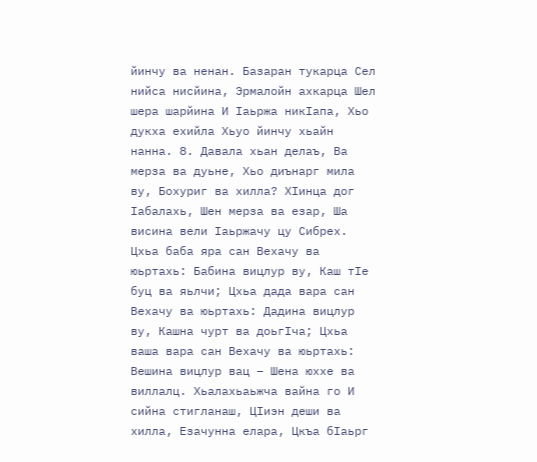йинчу ва ненан. Базаран тукарца Сел нийса нисйина, Эрмалойн ахкарца Шел шера шарйина И Iаьржа никIапа, Хьо дукха ехийла Хьуо йинчу хьайн нанна. 8. Давала хьан делаъ, Ва мерза ва дуьне, Хьо диънарг мила ву, Бохуриг ва хилла? ХIинца дог Iабалахь, Шен мерза ва езар, Ша висина вели Iаьржачу цу Сибрех. Цхьа баба яра сан Вехачу ва юьртахь: Бабина вицлур ву, Каш тIе буц ва яьлчи; Цхьа дада вара сан Вехачу ва юьртахь: Дадина вицлур ву, Кашна чурт ва доьгIча; Цхьа ваша вара сан Вехачу ва юьртахь: Вешина вицлур вац – Шена юххе ва виллалц. Хьалахьаьжча вайна го И сийна стигланаш, ЦIиэн деши ва хилла, Езачунна елара, Цкъа бIаьрг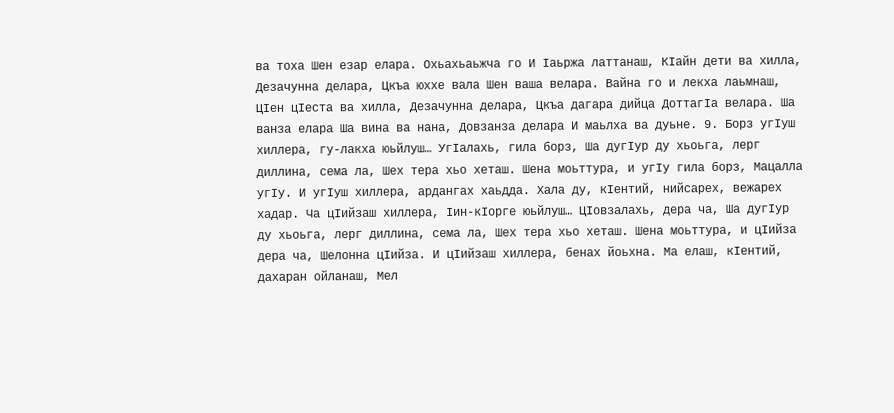ва тоха Шен езар елара. Охьахьаьжча го И Iаьржа латтанаш, КIайн дети ва хилла, Дезачунна делара, Цкъа юххе вала Шен ваша велара. Вайна го и лекха лаьмнаш, ЦIен цIеста ва хилла, Дезачунна делара, Цкъа дагара дийца ДоттагIа велара. Ша ванза елара Ша вина ва нана, Довзанза делара И маьлха ва дуьне. 9. Борз угIуш хиллера, гу-лакха юьйлуш… УгIалахь, гила борз, Ша дугIур ду хьоьга, лерг диллина, сема ла, Шех тера хьо хеташ. Шена моьттура, и угIу гила борз, Мацалла угIу. И угIуш хиллера, ардангах хаьдда. Хала ду, кIентий, нийсарех, вежарех хадар. Ча цIийзаш хиллера, Iин-кIорге юьйлуш… ЦIовзалахь, дера ча, Ша дугIур ду хьоьга, лерг диллина, сема ла, Шех тера хьо хеташ. Шена моьттура, и цIийза дера ча, Шелонна цIийза. И цIийзаш хиллера, бенах йоьхна. Ма елаш, кIентий, дахаран ойланаш, Мел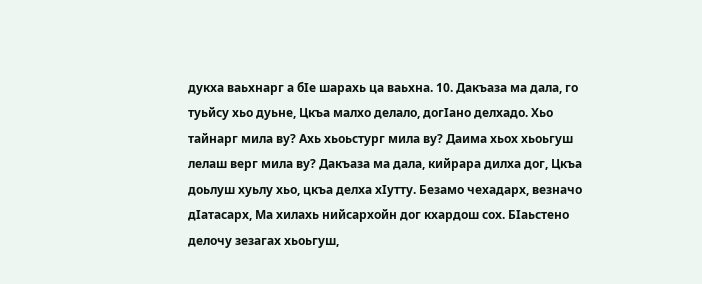дукха ваьхнарг а бIе шарахь ца ваьхна. 10. Дакъаза ма дала, го туьйсу хьо дуьне, Цкъа малхо делало, догIано делхадо. Хьо тайнарг мила ву? Ахь хьоьстург мила ву? Даима хьох хьоьгуш лелаш верг мила ву? Дакъаза ма дала, кийрара дилха дог, Цкъа доьлуш хуьлу хьо, цкъа делха хIутту. Безамо чехадарх, везначо дIатасарх, Ма хилахь нийсархойн дог кхардош сох. БIаьстено делочу зезагах хьоьгуш,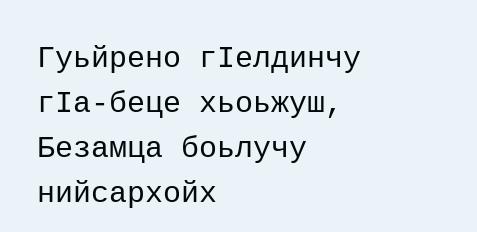Гуьйрено гIелдинчу гIа-беце хьоьжуш, Безамца боьлучу нийсархойх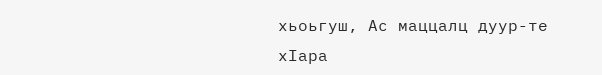хьоьгуш, Ас маццалц дуур-те хIара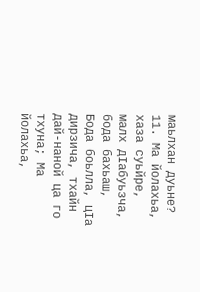маьлхан дуьне? 11. Ма йолахьа, хаза суьйре, малх дIабуьзча, бода бахьаш, Бода боьлла, цIа дирзича, тхайн дай-наной ца го тхуна; Ма йолахьа,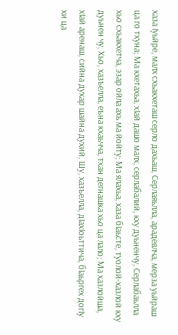хаза Iуьйре, малх схьакхеташ серло дахьаш, Серлаяьлла, арадевлча, мерза уьйраш ца го тхуна; Ма кхетахьа, хIай дашо малх, серлабалий, кху дуьненчу, Серлабаьлла хьо схьакхетча, эзар ойла ахь ма йойту; Ма ялахьа, хаза бIаьсте, туолой-хазлой кху дуьнен чу, Хьо, хазъелла, еъна кхаьчча, тхан дегнашка хьо ца лало; Ма хазлойша, хIай аренаш, сийна духар шайна духий, Шу, хазъелла, дIахIоьттича, бIаьргех догIу хи ца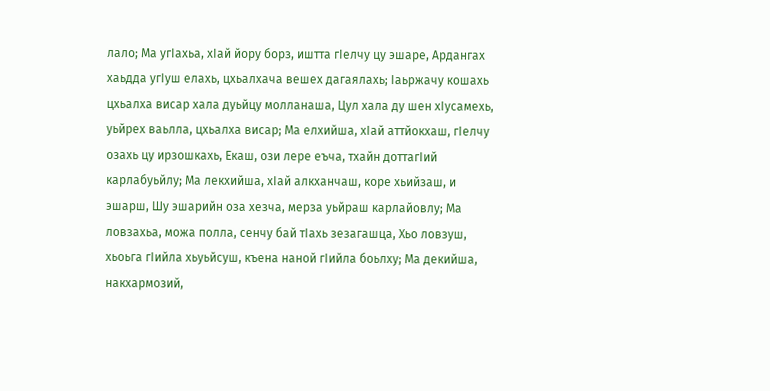лало; Ма угIахьа, хIай йору борз, иштта гIелчу цу эшаре, Ардангах хаьдда угIуш елахь, цхьалхача вешех дагаялахь; Iаьржачу кошахь цхьалха висар хала дуьйцу молланаша, Цул хала ду шен хIусамехь, уьйрех ваьлла, цхьалха висар; Ма елхийша, хIай аттйокхаш, гIелчу озахь цу ирзошкахь, Екаш, ози лере еъча, тхайн доттагIий карлабуьйлу; Ма лекхийша, хIай алкханчаш, коре хьийзаш, и эшарш, Шу эшарийн оза хезча, мерза уьйраш карлайовлу; Ма ловзахьа, можа полла, сенчу бай тIахь зезагашца, Хьо ловзуш, хьоьга гIийла хьуьйсуш, къена наной гIийла боьлху; Ма декийша, накхармозий,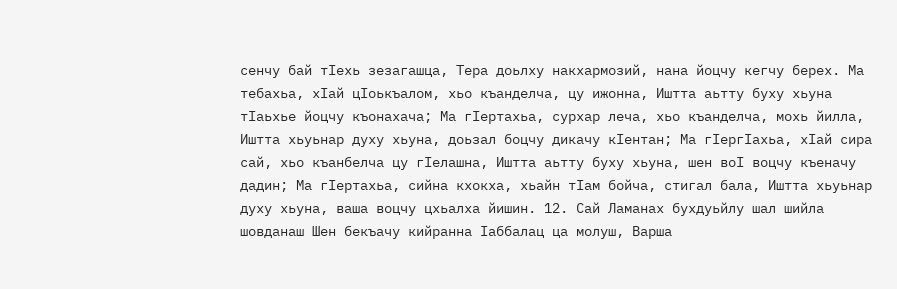сенчу бай тIехь зезагашца, Тера доьлху накхармозий, нана йоцчу кегчу берех. Ма тебахьа, хIай цIоькъалом, хьо къанделча, цу ижонна, Иштта аьтту буху хьуна тIаьхье йоцчу къонахача; Ма гIертахьа, сурхар леча, хьо къанделча, мохь йилла, Иштта хьуьнар духу хьуна, доьзал боцчу дикачу кIентан; Ма гIергIахьа, хIай сира сай, хьо къанбелча цу гIелашна, Иштта аьтту буху хьуна, шен воI воцчу къеначу дадин; Ма гIертахьа, сийна кхокха, хьайн тIам бойча, стигал бала, Иштта хьуьнар духу хьуна, ваша воцчу цхьалха йишин. 12. Сай Ламанах бухдуьйлу шал шийла шовданаш Шен бекъачу кийранна Iаббалац ца молуш, Варша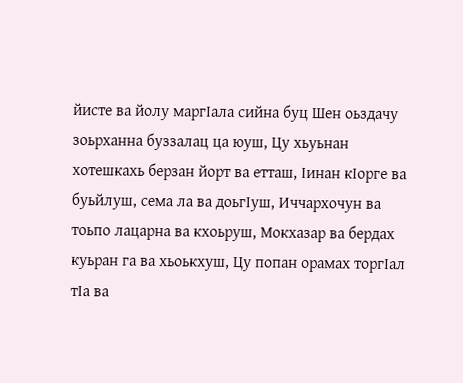йисте ва йолу маргIала сийна буц Шен оьздачу зоьрханна буззалац ца юуш, Цу хьуьнан хотешкахь берзан йорт ва етташ, Iинан кIорге ва буьйлуш, сема ла ва доьгIуш, Иччархочун ва тоьпо лацарна ва кхоьруш, Мокхазар ва бердах куьран га ва хьоькхуш, Цу попан орамах торгIал тIа ва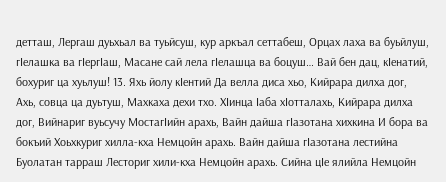детташ, Лергаш дуьхьал ва туьйсуш, кур аркъал сеттабеш, Орцах лаха ва буьйлуш, гIелашка ва гIергIаш, Масане сай лела гIелашца ва боцуш… Вай бен дац, кIенатий, бохуриг ца хуьлуш! 13. Яхь йолу кIентий Да велла диса хьо, Кийрара дилха дог, Ахь, совца ца дуьтуш, Махкаха дехи тхо. ХIинца Iаба хIотталахь, Кийрара дилха дог, Вийнариг вуьсучу МостагIийн арахь, Вайн дайша гIазотана хихкина И бора ва бокъий Хоьхкуриг хилла-кха Немцойн арахь. Вайн дайша гIазотана лестийна Буолатан тарраш Лесториг хили-кха Немцойн арахь. Сийна цIе ялийла Немцойн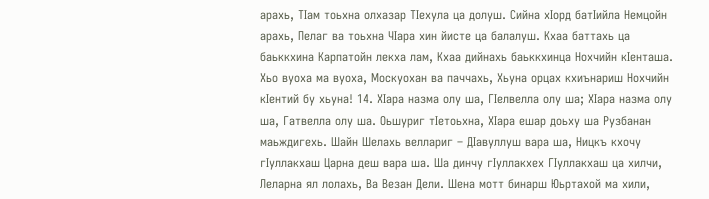арахь, ТIам тоьхна олхазар ТIехула ца долуш. Сийна хIорд батIийла Немцойн арахь, Пелаг ва тоьхна ЧIара хин йисте ца балалуш. Кхаа баттахь ца баьккхина Карпатойн лекха лам, Кхаа дийнахь баьккхинца Нохчийн кIенташа. Хьо вуоха ма вуоха, Москуохан ва паччахь, Хьуна орцах кхиънариш Нохчийн кIентий бу хьуна! 14. ХIара назма олу ша, ГIелвелла олу ша; ХIара назма олу ша, Гатвелла олу ша. Оьшуриг тIетоьхна, ХIара ешар доьху ша Рузбанан маьждигехь. Шайн Шелахь веллариг – ДIавуллуш вара ша, Ницкъ кхочу гIуллакхаш Царна деш вара ша. Ша динчу гIуллакхех ГIуллакхаш ца хилчи, Леларна ял лолахь, Ва Везан Дели. Шена мотт бинарш Юьртахой ма хили,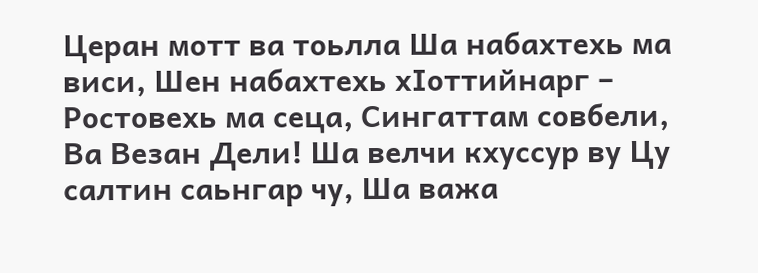Церан мотт ва тоьлла Ша набахтехь ма виси, Шен набахтехь хIоттийнарг – Ростовехь ма сеца, Сингаттам совбели, Ва Везан Дели! Ша велчи кхуссур ву Цу салтин саьнгар чу, Ша важа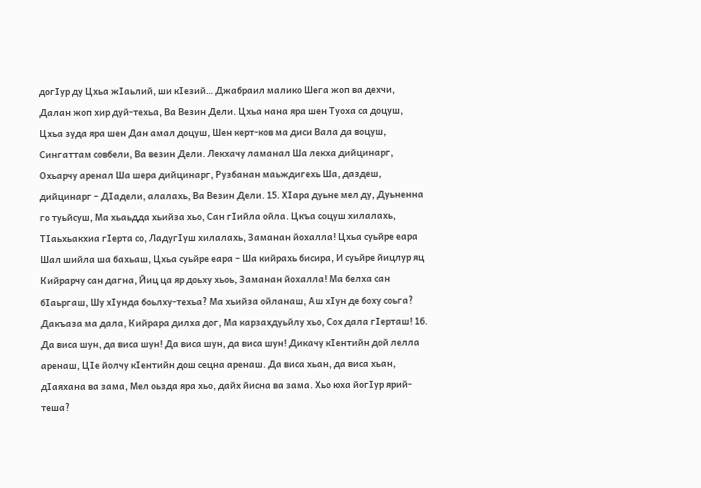догIур ду Цхьа жIаьлий, ши кIезий… Джабраил малико Шега жоп ва дехчи, Далан жоп хир дуй-техьа, Ва Везин Дели. Цхьа нана яра шен Туоха са доцуш, Цхьа зуда яра шен Дан амал доцуш, Шен керт-ков ма диси Вала да воцуш, Сингаттам совбели, Ва везин Дели. Лекхачу ламанал Ша лекха дийцинарг, Охьарчу аренал Ша шера дийцинарг, Рузбанан маьждигехь Ша, даздеш, дийцинарг – ДIадели, алалахь, Ва Везин Дели. 15. ХIара дуьне мел ду, Дуьненна го туьйсуш, Ма хьаьдда хьийза хьо, Сан гIийла ойла. Цкъа соцуш хилалахь, ТIаьхьакхиа гIерта со, ЛадугIуш хилалахь, Заманан йохалла! Цхьа суьйре еара Шал шийла ша бахьаш, Цхьа суьйре еара – Ша кийрахь бисира, И суьйре йицлур яц Кийрарчу сан дагна, Йиц ца яр доьху хьоь, Заманан йохалла! Ма белха сан бIаьргаш, Шу хIунда боьлху-техьа? Ма хьийза ойланаш, Аш хIун де боху соьга? Дакъаза ма дала, Кийрара дилха дог, Ма карзахдуьйлу хьо, Сох дала гIерташ! 16. Да виса шун, да виса шун! Да виса шун, да виса шун! Дикачу кIентийн дой лелла аренаш, ЦIе йолчу кIентийн дош сецна аренаш. Да виса хьан, да виса хьан, дIаяхана ва зама, Мел оьзда яра хьо, дайх йисна ва зама. Хьо юха йогIур ярий-теша?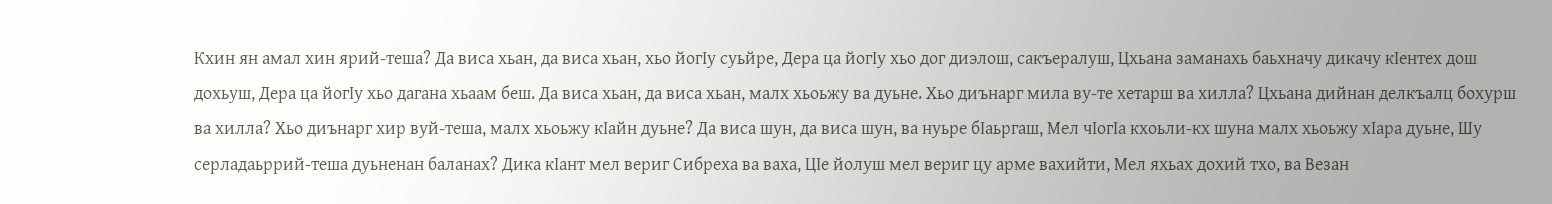Кхин ян амал хин ярий-теша? Да виса хьан, да виса хьан, хьо йогIу суьйре, Дера ца йогIу хьо дог диэлош, сакъералуш, Цхьана заманахь баьхначу дикачу кIентех дош дохьуш, Дера ца йогIу хьо дагана хьаам беш. Да виса хьан, да виса хьан, малх хьоьжу ва дуьне. Хьо диънарг мила ву-те хетарш ва хилла? Цхьана дийнан делкъалц бохурш ва хилла? Хьо диънарг хир вуй-теша, малх хьоьжу кIайн дуьне? Да виса шун, да виса шун, ва нуьре бIаьргаш, Мел чIогIа кхоьли-кх шуна малх хьоьжу хIара дуьне, Шу серладаьррий-теша дуьненан баланах? Дика кIант мел вериг Сибреха ва ваха, ЦIе йолуш мел вериг цу арме вахийти, Мел яхьах дохий тхо, ва Везан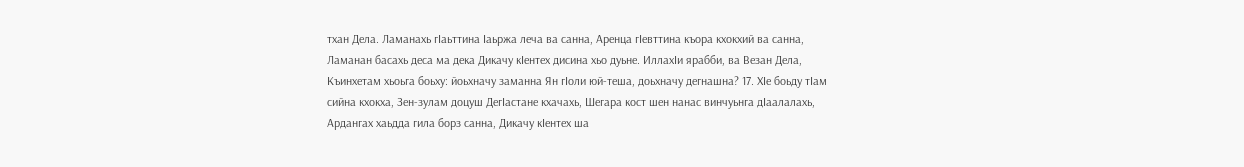тхан Дела. Ламанахь гIаьттина Iаьржа леча ва санна, Аренца гIевттина къора кхокхий ва санна, Ламанан басахь деса ма дека Дикачу кIентех дисина хьо дуьне. ИллахIи ярабби, ва Везан Дела, Къинхетам хьоьга боьху: йоьхначу заманна Ян гIоли юй-теша, доьхначу дегнашна? 17. ХIе боьду тIам сийна кхокха, Зен-зулам доцуш ДегIастане кхачахь, Шегара кост шен нанас винчуьнга дIаалалахь, Ардангах хаьдда гила борз санна, Дикачу кIентех ша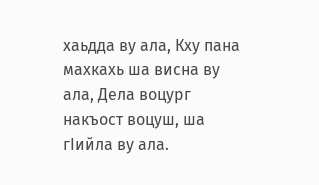хаьдда ву ала, Кху пана махкахь ша висна ву ала, Дела воцург накъост воцуш, ша гIийла ву ала.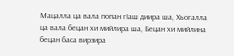Мацалла ца вала попан гIаш диира ша, Хьогалла ца вала бецан хи мийлира ша, Бецан хи мийлина бецан баса вирзира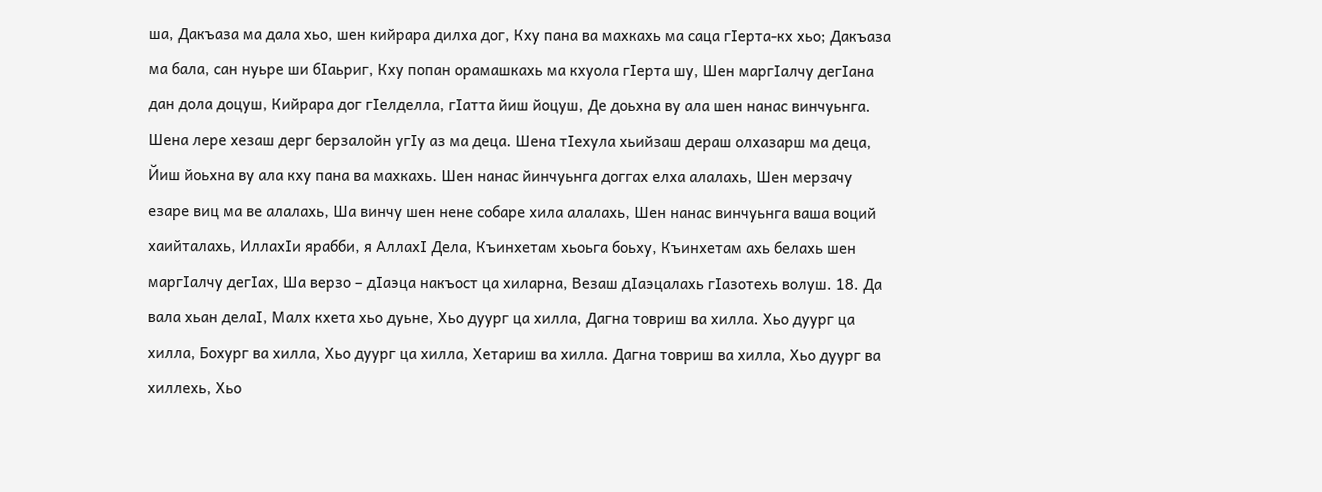ша, Дакъаза ма дала хьо, шен кийрара дилха дог, Кху пана ва махкахь ма саца гIерта-кх хьо; Дакъаза ма бала, сан нуьре ши бIаьриг, Кху попан орамашкахь ма кхуола гIерта шу, Шен маргIалчу дегIана дан дола доцуш, Кийрара дог гIелделла, гIатта йиш йоцуш, Де доьхна ву ала шен нанас винчуьнга. Шена лере хезаш дерг берзалойн угIу аз ма деца. Шена тIехула хьийзаш дераш олхазарш ма деца, Йиш йоьхна ву ала кху пана ва махкахь. Шен нанас йинчуьнга доггах елха алалахь, Шен мерзачу езаре виц ма ве алалахь, Ша винчу шен нене собаре хила алалахь, Шен нанас винчуьнга ваша воций хаийталахь, ИллахIи ярабби, я АллахI Дела, Къинхетам хьоьга боьху, Къинхетам ахь белахь шен маргIалчу дегIах, Ша верзо – дIаэца накъост ца хиларна, Везаш дIаэцалахь гIазотехь волуш. 18. Да вала хьан делаI, Малх кхета хьо дуьне, Хьо дуург ца хилла, Дагна товриш ва хилла. Хьо дуург ца хилла, Бохург ва хилла, Хьо дуург ца хилла, Хетариш ва хилла. Дагна товриш ва хилла, Хьо дуург ва хиллехь, Хьо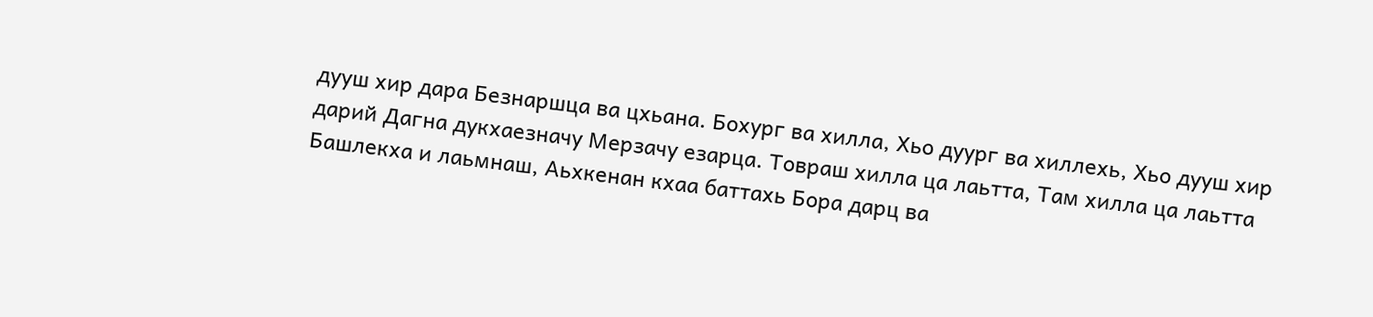дууш хир дара Безнаршца ва цхьана. Бохург ва хилла, Хьо дуург ва хиллехь, Хьо дууш хир дарий Дагна дукхаезначу Мерзачу езарца. Товраш хилла ца лаьтта, Там хилла ца лаьтта Башлекха и лаьмнаш, Аьхкенан кхаа баттахь Бора дарц ва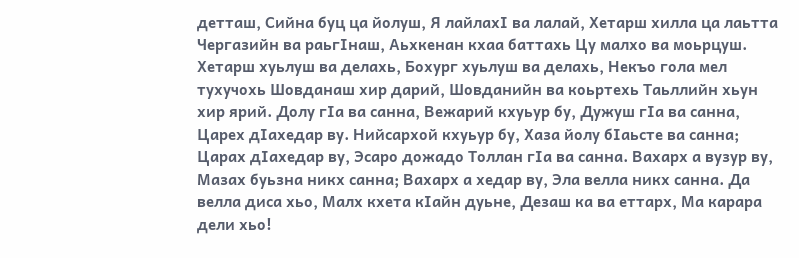детташ, Сийна буц ца йолуш, Я лайлахI ва лалай, Хетарш хилла ца лаьтта Чергазийн ва раьгIнаш, Аьхкенан кхаа баттахь Цу малхо ва моьрцуш. Хетарш хуьлуш ва делахь, Бохург хуьлуш ва делахь, Некъо гола мел тухучохь Шовданаш хир дарий, Шовданийн ва коьртехь Таьллийн хьун хир ярий. Долу гIа ва санна, Вежарий кхуьур бу, Дужуш гIа ва санна, Царех дIахедар ву. Нийсархой кхуьур бу, Хаза йолу бIаьсте ва санна; Царах дIахедар ву, Эсаро дожадо Толлан гIа ва санна. Вахарх а вузур ву, Мазах буьзна никх санна; Вахарх а хедар ву, Эла велла никх санна. Да велла диса хьо, Малх кхета кIайн дуьне, Дезаш ка ва еттарх, Ма карара дели хьо!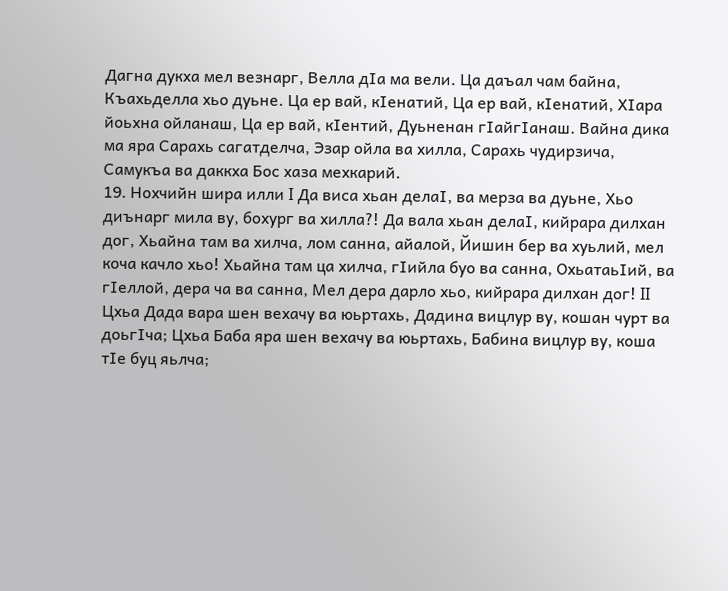Дагна дукха мел везнарг, Велла дIа ма вели. Ца даъал чам байна, Къахьделла хьо дуьне. Ца ер вай, кIенатий, Ца ер вай, кIенатий, ХIара йоьхна ойланаш, Ца ер вай, кIентий, Дуьненан гIайгIанаш. Вайна дика ма яра Сарахь сагатделча, Эзар ойла ва хилла, Сарахь чудирзича, Самукъа ва даккха Бос хаза мехкарий.
19. Нохчийн шира илли I Да виса хьан делаI, ва мерза ва дуьне, Хьо диънарг мила ву, бохург ва хилла?! Да вала хьан делаI, кийрара дилхан дог, Хьайна там ва хилча, лом санна, айалой, Йишин бер ва хуьлий, мел коча качло хьо! Хьайна там ца хилча, гIийла буо ва санна, ОхьатаьIий, ва гIеллой, дера ча ва санна, Мел дера дарло хьо, кийрара дилхан дог! II Цхьа Дада вара шен вехачу ва юьртахь, Дадина вицлур ву, кошан чурт ва доьгIча; Цхьа Баба яра шен вехачу ва юьртахь, Бабина вицлур ву, коша тIе буц яьлча;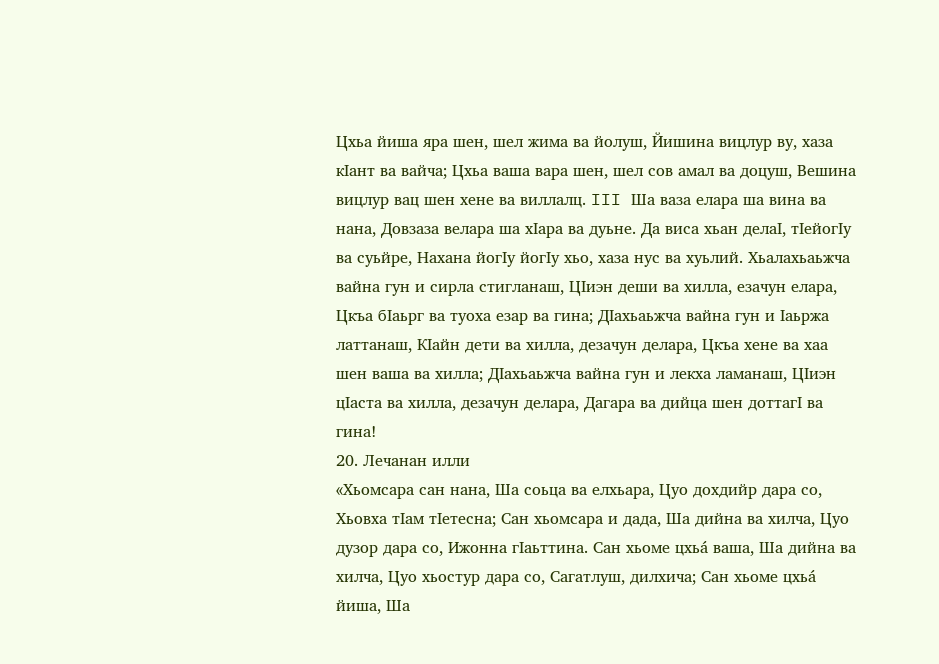Цхьа йиша яра шен, шел жима ва йолуш, Йишина вицлур ву, хаза кIант ва вайча; Цхьа ваша вара шен, шел сов амал ва доцуш, Вешина вицлур вац шен хене ва виллалц. III Ша ваза елара ша вина ва нана, Довзаза велара ша хIара ва дуьне. Да виса хьан делаI, тIейогIу ва суьйре, Нахана йогIу йогIу хьо, хаза нус ва хуьлий. Хьалахьаьжча вайна гун и сирла стигланаш, ЦIиэн деши ва хилла, езачун елара, Цкъа бIаьрг ва туоха езар ва гина; ДIахьаьжча вайна гун и Iаьржа латтанаш, КIайн дети ва хилла, дезачун делара, Цкъа хене ва хаа шен ваша ва хилла; ДIахьаьжча вайна гун и лекха ламанаш, ЦIиэн цIаста ва хилла, дезачун делара, Дагара ва дийца шен доттагI ва гина!
20. Лечанан илли
«Хьомсара сан нана, Ша соьца ва елхьара, Цуо дохдийр дара со, Хьовха тIам тIетесна; Сан хьомсара и дада, Ша дийна ва хилча, Цуо дузор дара со, Ижонна гIаьттина. Сан хьоме цхьá ваша, Ша дийна ва хилча, Цуо хьостур дара со, Сагатлуш, дилхича; Сан хьоме цхьá йиша, Ша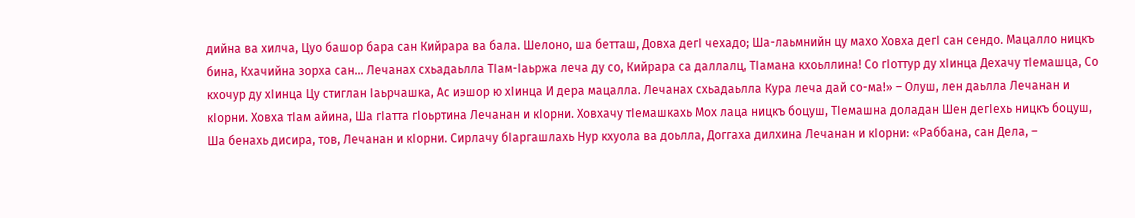дийна ва хилча, Цуо башор бара сан Кийрара ва бала. Шелоно, ша бетташ, Довха дегI чехадо; Ша-лаьмнийн цу махо Ховха дегI сан сендо. Мацалло ницкъ бина, Кхачийна зорха сан… Лечанах схьадаьлла ТIам-Iаьржа леча ду со, Кийрара са даллалц, ТIамана кхоьллина! Со гIоттур ду хIинца Дехачу тIемашца, Со кхочур ду хIинца Цу стиглан Iаьрчашка, Ас иэшор ю хIинца И дера мацалла. Лечанах схьадаьлла Кура леча дай со-ма!» – Олуш, лен даьлла Лечанан и кIорни. Ховха тIам айина, Ша гIатта гIоьртина Лечанан и кIорни. Ховхачу тIемашкахь Мох лаца ницкъ боцуш, ТIемашна доладан Шен дегIехь ницкъ боцуш, Ша бенахь дисира, тов, Лечанан и кIорни. Сирлачу бIаргашлахь Нур кхуола ва доьлла, Доггаха дилхина Лечанан и кIорни: «Раббана, сан Дела, –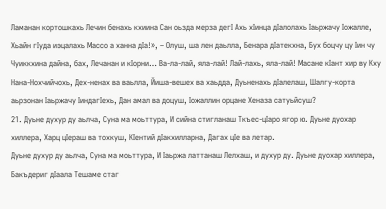Ламанан кортошкахь Лечин бенахь кхиина Сан оьзда мерза дегI Ахь хIинца дIалолахь Iаьржачу Iожалле, Хьайн гIуда иэцалахь Массо а ханна дIа!», – Олуш, ша лен даьлла, Бенара дIатекхна, Бух боцчу цу Iин чу Чуиккхина дайна, бах, Лечанан и кIорни… Ва-ла-лай, яла-лай! Лай-лахь, яла-лай! Масане кIант хир ву Кху Нана-Нохчийчохь, Дех-ненах ва ваьлла, Йиша-вешех ва хаьдда, Дуьненахь дIалелаш, Шалгу-корта аьрзонан Iаьржачу IиндагIехь, Дан амал ва доцуш, Iожаллин орцане Хеназа сатуьйсуш?
21. Дуьне духур ду аьлча, Суна ма моьттура, И сийна стигланаш Ткъес-цIаро ягор ю. Дуьне дуохар хиллера, Харц цIераш ва тохкуш, КIентий дIакхилларна, Дагах цIе ва летар.
Дуьне духур ду аьлча, Суна ма моьттура, И Iаьржа латтанаш Лелхаш, и духур ду. Дуьне дуохар хиллера, Бакъдериг дIаала Тешаме стаг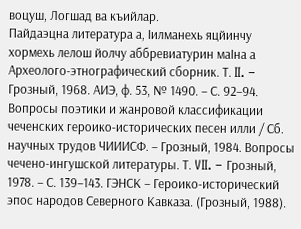воцуш, Логшад ва къийлар.
Пайдаэцна литература а, Iилманехь яцйинчу хормехь лелош йолчу аббревиатурин маIна а
Археолого-этнографический сборник. Т. II. – Грозный, 1968. АИЭ, ф. 53, № 1490. – С. 92–94. Вопросы поэтики и жанровой классификации чеченских героико-исторических песен илли / Сб. научных трудов ЧИИИСФ. – Грозный, 1984. Вопросы чечено-ингушской литературы. Т. VII. – Грозный, 1978. – С. 139–143. ГЭНСК – Героико-исторический эпос народов Северного Кавказа. (Грозный, 1988).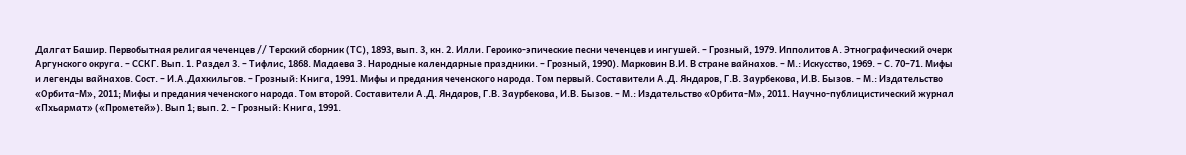Далгат Башир. Первобытная религая чеченцев // Терский сборник (ТС), 1893, вып. 3, кн. 2. Илли. Героико-эпические песни чеченцев и ингушей. – Грозный, 1979. Ипполитов А. Этнографический очерк Аргунского округа. – ССКГ. Вып. 1. Раздел 3. – Тифлис, 1868. Мадаева З. Народные календарные праздники. – Грозный, 1990). Марковин В.И. В стране вайнахов. – М.: Искусство, 1969. – С. 70–71. Мифы и легенды вайнахов. Сост. – И.А.Дахкильгов. – Грозный: Книга, 1991. Мифы и предания чеченского народа. Том первый. Составители А.Д. Яндаров, Г.В. Заурбекова, И.В. Бызов. – М.: Издательство «Орбита-М», 2011; Мифы и предания чеченского народа. Том второй. Составители А.Д. Яндаров, Г.В. Заурбекова, И.В. Бызов. – М.: Издательство «Орбита-М», 2011. Научно-публицистический журнал «Пхьармат» («Прометей»). Вып 1; вып. 2. – Грозный: Книга, 1991.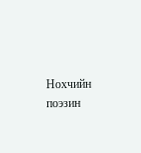Нохчийн поэзин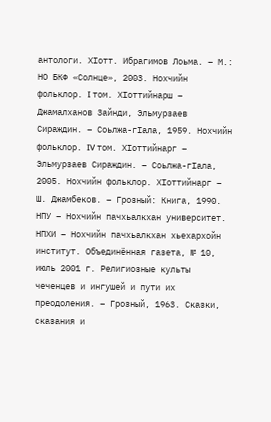антологи. ХIотт. Ибрагимов Лоьма. – М.: НО БКФ «Солнце», 2003. Нохчийн фольклор. I том. ХIоттийнарш – Джамалханов Зайнди, Эльмурзаев Сираждин. – Соьлжа-гIала, 1959. Нохчийн фольклор. IV том. ХIоттийнарг – Эльмурзаев Сираждин. – Соьлжа-гIала, 2005. Нохчийн фольклор. ХIоттийнарг – Ш. Джамбеков. – Грозный: Книга, 1990. НПУ – Нохчийн пачхьалкхан университет. НПХИ – Нохчийн пачхьалкхан хьехархойн институт. Объединённая газета, № 10, июль 2001 г. Религиозные культы чеченцев и ингушей и пути их преодоления. – Грозный, 1963. Сказки, сказания и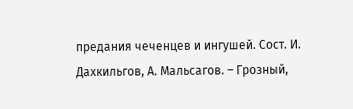предания чеченцев и ингушей. Сост. И. Дахкильгов, А. Мальсагов. – Грозный,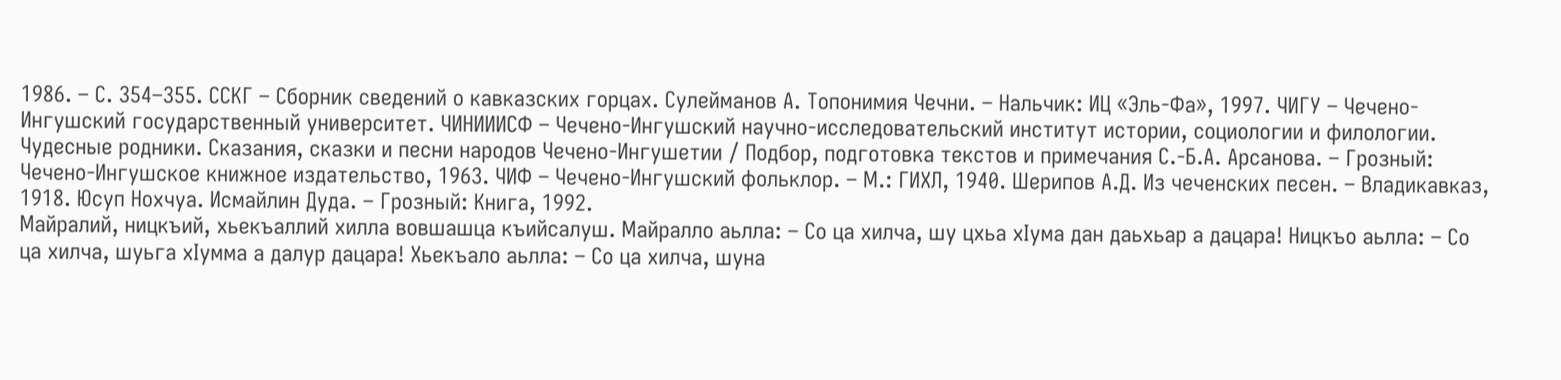1986. – С. 354–355. ССКГ – Сборник сведений о кавказских горцах. Сулейманов А. Топонимия Чечни. – Нальчик: ИЦ «Эль-Фа», 1997. ЧИГУ – Чечено-Ингушский государственный университет. ЧИНИИИСФ – Чечено-Ингушский научно-исследовательский институт истории, социологии и филологии. Чудесные родники. Сказания, сказки и песни народов Чечено-Ингушетии / Подбор, подготовка текстов и примечания С.-Б.А. Арсанова. – Грозный: Чечено-Ингушское книжное издательство, 1963. ЧИФ – Чечено-Ингушский фольклор. – М.: ГИХЛ, 1940. Шерипов А.Д. Из чеченских песен. – Владикавказ, 1918. Юсуп Нохчуа. Исмайлин Дуда. – Грозный: Книга, 1992.
Майралий, ницкъий, хьекъаллий хилла вовшашца къийсалуш. Майралло аьлла: – Со ца хилча, шу цхьа хIума дан даьхьар а дацара! Ницкъо аьлла: – Со ца хилча, шуьга хIумма а далур дацара! Хьекъало аьлла: – Со ца хилча, шуна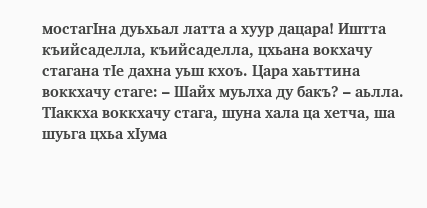мостагIна дуьхьал латта а хуур дацара! Иштта къийсаделла, къийсаделла, цхьана вокхачу стагана тIе дахна уьш кхоъ. Цара хаьттина воккхачу стаге: – Шайх муьлха ду бакъ? – аьлла. ТIаккха воккхачу стага, шуна хала ца хетча, ша шуьга цхьа хIума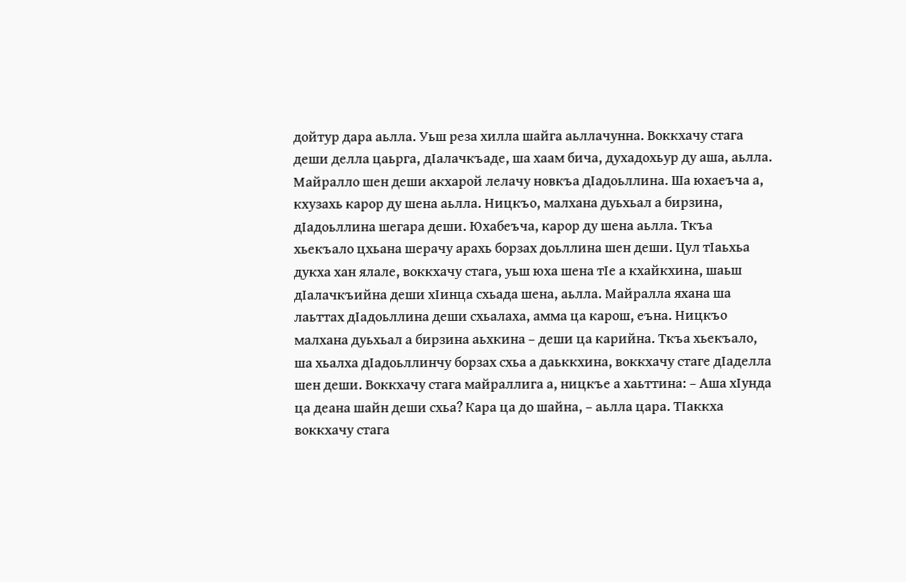дойтур дара аьлла. Уьш реза хилла шайга аьллачунна. Воккхачу стага деши делла цаьрга, дIалачкъаде, ша хаам бича, духадохьур ду аша, аьлла. Майралло шен деши акхарой лелачу новкъа дIадоьллина. Ша юхаеъча а, кхузахь карор ду шена аьлла. Ницкъо, малхана дуьхьал а бирзина, дIадоьллина шегара деши. Юхабеъча, карор ду шена аьлла. Ткъа хьекъало цхьана шерачу арахь борзах доьллина шен деши. Цул тIаьхьа дукха хан ялале, воккхачу стага, уьш юха шена тIе а кхайкхина, шаьш дIалачкъийна деши хIинца схьада шена, аьлла. Майралла яхана ша лаьттах дIадоьллина деши схьалаха, амма ца карош, еъна. Ницкъо малхана дуьхьал а бирзина аьхкина – деши ца карийна. Ткъа хьекъало, ша хьалха дIадоьллинчу борзах схьа а даьккхина, воккхачу стаге дIаделла шен деши. Воккхачу стага майраллига а, ницкъе а хаьттина: – Аша хIунда ца деана шайн деши схьа? Кара ца до шайна, – аьлла цара. ТIаккха воккхачу стага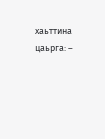хаьттина цаьрга: –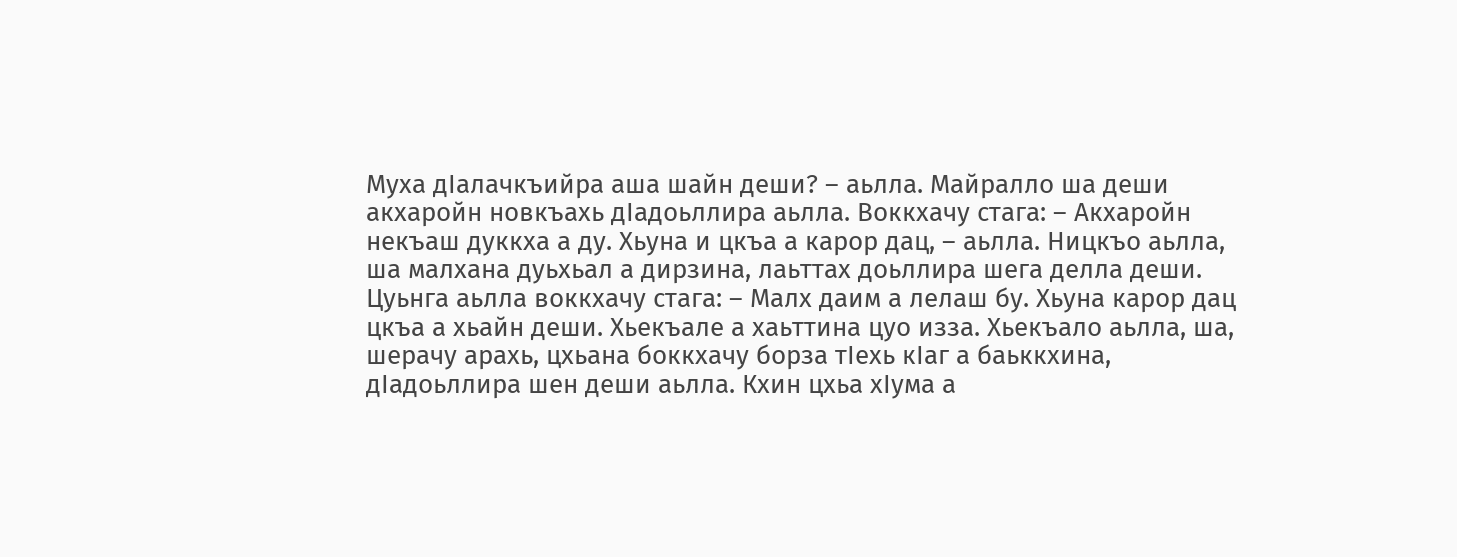Муха дIалачкъийра аша шайн деши? – аьлла. Майралло ша деши акхаройн новкъахь дIадоьллира аьлла. Воккхачу стага: – Акхаройн некъаш дуккха а ду. Хьуна и цкъа а карор дац, – аьлла. Ницкъо аьлла, ша малхана дуьхьал а дирзина, лаьттах доьллира шега делла деши. Цуьнга аьлла воккхачу стага: – Малх даим а лелаш бу. Хьуна карор дац цкъа а хьайн деши. Хьекъале а хаьттина цуо изза. Хьекъало аьлла, ша, шерачу арахь, цхьана боккхачу борза тIехь кIаг а баьккхина, дIадоьллира шен деши аьлла. Кхин цхьа хIума а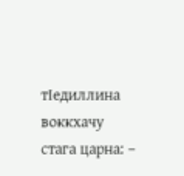тIедиллина воккхачу стага царна: –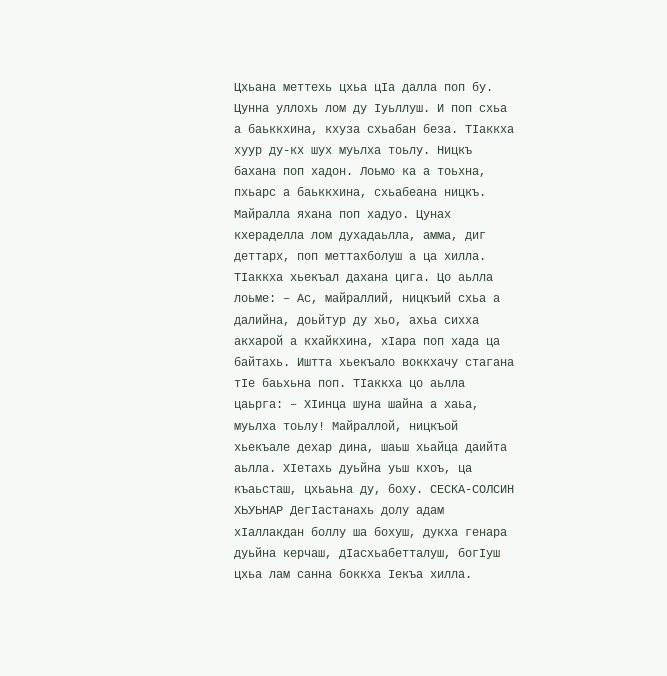Цхьана меттехь цхьа цIа далла поп бу. Цунна уллохь лом ду Iуьллуш. И поп схьа а баьккхина, кхуза схьабан беза. ТIаккха хуур ду-кх шух муьлха тоьлу. Ницкъ бахана поп хадон. Лоьмо ка а тоьхна, пхьарс а баьккхина, схьабеана ницкъ. Майралла яхана поп хадуо. Цунах кхераделла лом духадаьлла, амма, диг деттарх, поп меттахболуш а ца хилла. ТIаккха хьекъал дахана цига. Цо аьлла лоьме: – Ас, майраллий, ницкъий схьа а далийна, доьйтур ду хьо, ахьа сихха акхарой а кхайкхина, хIара поп хада ца байтахь. Иштта хьекъало воккхачу стагана тIе баьхьна поп. ТIаккха цо аьлла цаьрга: – ХIинца шуна шайна а хаьа, муьлха тоьлу! Майраллой, ницкъой хьекъале дехар дина, шаьш хьайца даийта аьлла. ХIетахь дуьйна уьш кхоъ, ца къаьсташ, цхьаьна ду, боху. СЕСКА-СОЛСИН ХЬУЬНАР ДегIастанахь долу адам хIаллакдан боллу ша бохуш, дукха генара дуьйна керчаш, дIасхьабетталуш, богIуш цхьа лам санна боккха Iекъа хилла.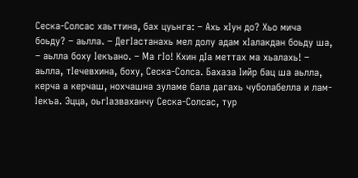Сеска-Солсас хаьттина, бах цуьнга: – Ахь хIун до? Хьо мича боьду? – аьлла. – ДегIастанахь мел долу адам хIалакдан боьду ша, – аьлла боху Iекъано. – Ма гIо! Кхин дIа меттах ма хьалахь! – аьлла, тIечевхина, боху, Сеска-Солса. Бахаза Iийр бац ша аьлла, керча а керчаш, нохчашна зуламе бала дагахь чуболабелла и лам-Iекъа. Эцца, оьгIазваханчу Сеска-Солсас, тур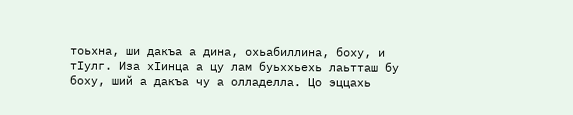тоьхна, ши дакъа а дина, охьабиллина, боху, и тIулг. Иза хIинца а цу лам буьххьехь лаьтташ бу боху, ший а дакъа чу а олладелла. Цо эццахь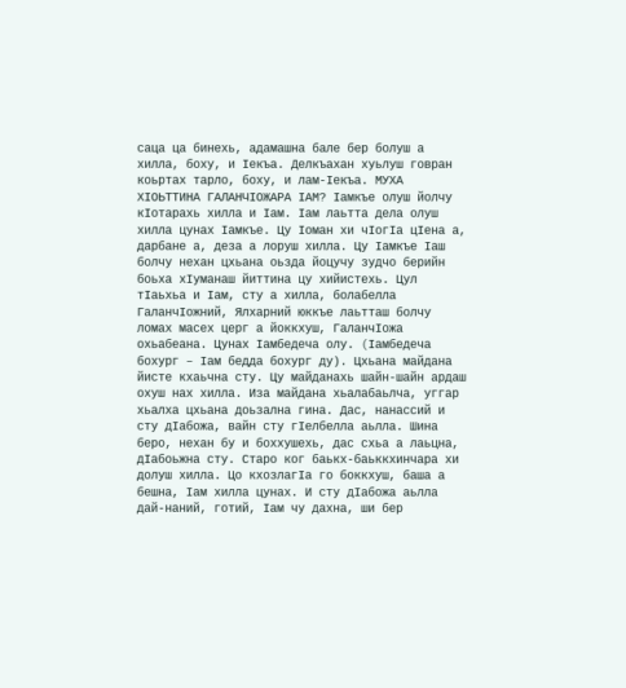саца ца бинехь, адамашна бале бер болуш а хилла, боху, и Iекъа. Делкъахан хуьлуш говран коьртах тарло, боху, и лам-Iекъа. МУХА ХIОЬТТИНА ГАЛАНЧIОЖАРА IАМ? Iамкъе олуш йолчу кIотарахь хилла и Iам. Iам лаьтта дела олуш хилла цунах Iамкъе. Цу Iоман хи чIогIа цIена а, дарбане а, деза а лоруш хилла. Цу Iамкъе Iаш болчу нехан цхьана оьзда йоцучу зудчо берийн боьха хIуманаш йиттина цу хийистехь. Цул тIаьхьа и Iам, сту а хилла, болабелла ГаланчIожний, Ялхарний юккъе лаьтташ болчу ломах масех церг а йоккхуш, ГаланчIожа охьабеана. Цунах Iамбедеча олу. (Iамбедеча бохург – Iам бедда бохург ду). Цхьана майдана йисте кхаьчна сту. Цу майданахь шайн-шайн ардаш охуш нах хилла. Иза майдана хьалабаьлча, уггар хьалха цхьана доьзална гина. Дас, нанассий и сту дIабожа, вайн сту гIелбелла аьлла. Шина беро, нехан бу и боххушехь, дас схьа а лаьцна, дIабоьжна сту. Старо ког баькх-баьккхинчара хи долуш хилла. Цо кхозлагIа го боккхуш, баша а бешна, Iам хилла цунах. И сту дIабожа аьлла дай-наний, готий, Iам чу дахна, ши бер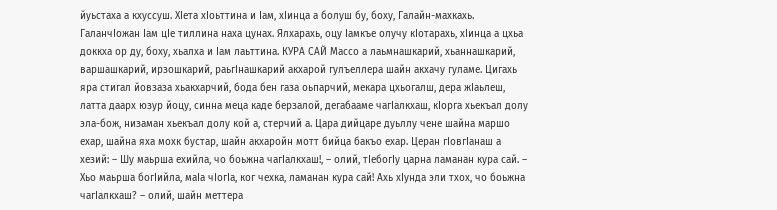йуьстаха а кхуссуш. ХIета хIоьттина и Iам, хIинца а болуш бу, боху, Галайн-махкахь. ГаланчIожан Iам цIе тиллина наха цунах. Ялхарахь, оцу Iамкъе олучу кIотарахь, хIинца а цхьа доккха ор ду, боху, хьалха и Iам лаьттина. КУРА САЙ Массо а лаьмнашкарий, хьаннашкарий, варшашкарий, ирзошкарий, раьгIнашкарий акхарой гулъеллера шайн акхачу гуламе. Цигахь яра стигал йовзаза хьакхарчий, бода бен газа оьпарчий, мекара цхьогалш, дера жIаьлеш, латта даарх юзур йоцу, синна меца каде берзалой, дегабааме чагIалкхаш, кIорга хьекъал долу эла-бож, низаман хьекъал долу кой а, стерчий а. Цара дийцаре дуьллу чене шайна маршо ехар, шайна яха мохк бустар, шайн акхаройн мотт бийца бакъо ехар. Церан гIовгIанаш а хезий: – Шу маьрша ехийла, чо боьжна чагIалкхаш!, – олий, тIебогIу царна ламанан кура сай. – Хьо маьрша богIийла, маIа чIогIа, ког чехка, ламанан кура сай! Ахь хIунда эли тхох, чо боьжна чагIалкхаш? – олий, шайн меттера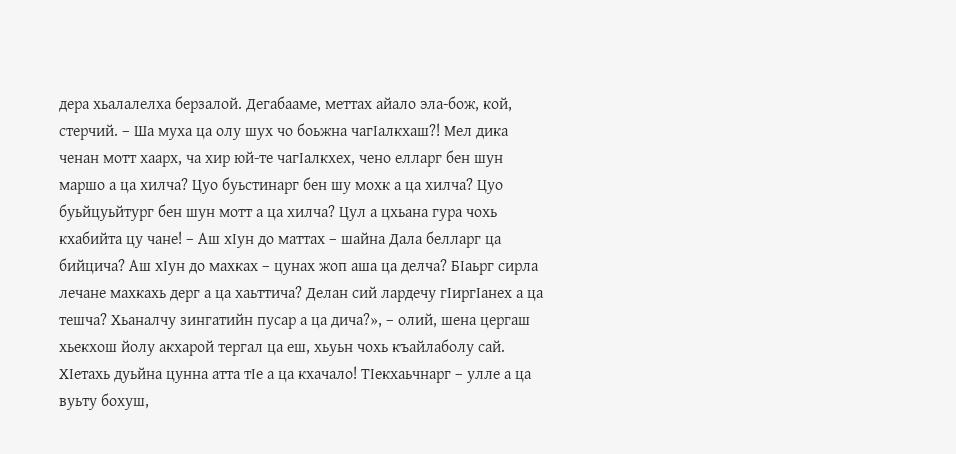дера хьалалелха берзалой. Дегабааме, меттах айало эла-бож, кой, стерчий. – Ша муха ца олу шух чо боьжна чагIалкхаш?! Мел дика ченан мотт хаарх, ча хир юй-те чагIалкхех, чено елларг бен шун маршо а ца хилча? Цуо буьстинарг бен шу мохк а ца хилча? Цуо буьйцуьйтург бен шун мотт а ца хилча? Цул а цхьана гура чохь кхабийта цу чане! – Аш хIун до маттах – шайна Дала белларг ца бийцича? Аш хIун до махках – цунах жоп аша ца делча? БIаьрг сирла лечане махкахь дерг а ца хаьттича? Делан сий лардечу гIиргIанех а ца тешча? Хьаналчу зингатийн пусар а ца дича?», – олий, шена цергаш хьекхош йолу акхарой тергал ца еш, хьуьн чохь къайлаболу сай. ХIетахь дуьйна цунна атта тIе а ца кхачало! ТIекхаьчнарг – улле а ца вуьту бохуш,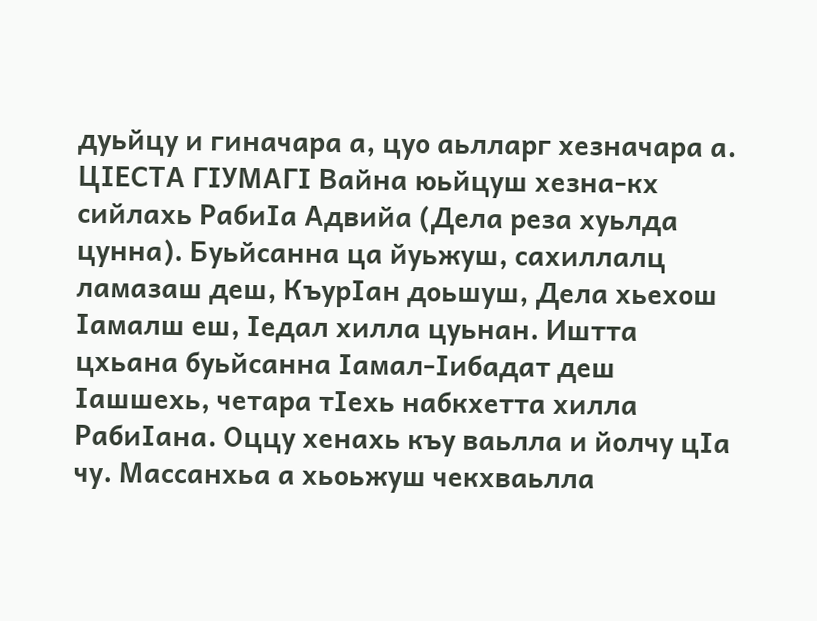дуьйцу и гиначара а, цуо аьлларг хезначара а. ЦIЕСТА ГIУМАГI Вайна юьйцуш хезна-кх сийлахь РабиIа Адвийа (Дела реза хуьлда цунна). Буьйсанна ца йуьжуш, сахиллалц ламазаш деш, КъурIан доьшуш, Дела хьехош Iамалш еш, Iедал хилла цуьнан. Иштта цхьана буьйсанна Iамал-Iибадат деш Iашшехь, четара тIехь набкхетта хилла РабиIана. Оццу хенахь къу ваьлла и йолчу цIа чу. Массанхьа а хьоьжуш чекхваьлла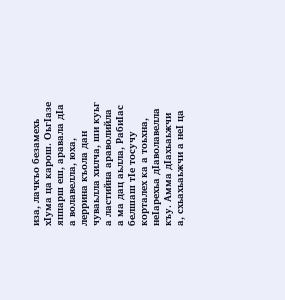иза, лачкъо безамехь хIума ца карош. ОьгIазе яппарш еш, аравала дIа а волавелла, юха, леррина къола дан чуваьлла хилча, ши куьг а ластийна араволийла а ма дац аьлла, РабиIас белшаш тIе тосучу корталех ка а тоьхна, неIарехьа дIаволавелла къу. Амма дIахьаьжчи а, схьахьаьжчи а неI ца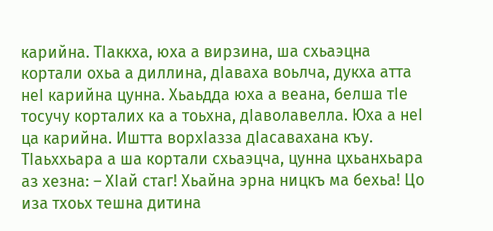карийна. ТIаккха, юха а вирзина, ша схьаэцна кортали охьа а диллина, дIаваха воьлча, дукха атта неI карийна цунна. Хьаьдда юха а веана, белша тIе тосучу корталих ка а тоьхна, дIаволавелла. Юха а неI ца карийна. Иштта ворхIазза дIасавахана къу. ТIаьххьара а ша кортали схьаэцча, цунна цхьанхьара аз хезна: – ХIай стаг! Хьайна эрна ницкъ ма бехьа! Цо иза тхоьх тешна дитина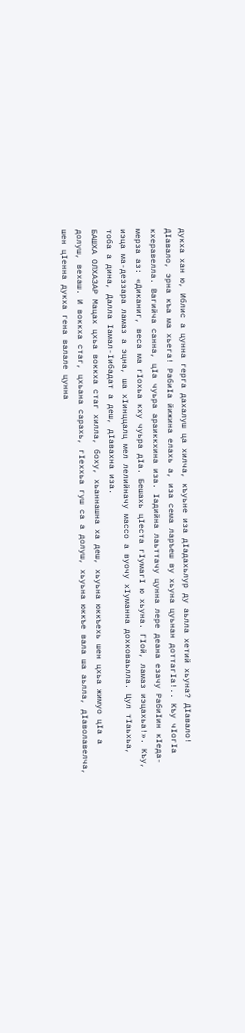дукха хан ю, Иблис а цунна герга дахалуш ца хилча, къуьне иза дIадахьлур ду аьлла хетий хьуна? ДIавало! ДIавало, эрна къа ма хьега! РабиIа йижина елахь а, иза сема ларъеш ву хьуна цуьнан доттагIа!.. Къу чIогIа кхеравелла. Вагийча санна, цIа чуьра араиккхина иза. Iадийна лаьттачу цунна лере деана езачу РабиIин кIеда-мерза аз: «Диканиг, веса ма гIохьа кху чуьра дIа. Бешахь цIеста гIумагI ю хьуна. ГIой, ламаз иэцахьа!». Къу, иэца ма-деззара ламаз а эцна, ша хIинццалц мел лелийначу массо а вуочу хIуманна дохковаьлла. Цул тIаьхьа, тоба а дина, Далла Iамал-Iибадат а деш, дIавахна иза.
БАШХА ОЛХАЗАР Мацах цхьа воккха стаг хилла, боху, хьаннашна ха деш, хьуьна юккъехь шен цхьа жимуо цIа а долуш, вехаш. И воккха стаг, цхьана сарахь, гIеххьа гуш са а долуш, хьуьна юккъе вала ша аьлла, дIаволавелча, шен цIенна дукха гена валале цунна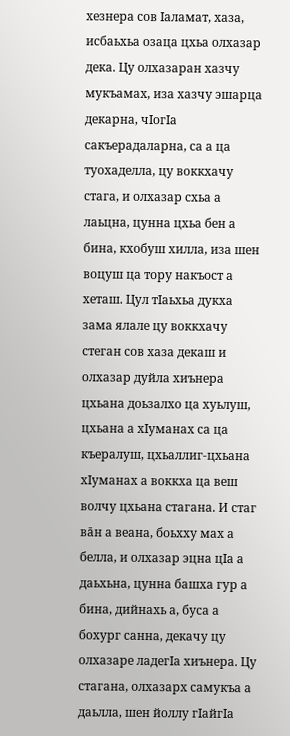хезнера сов Iаламат, хаза, исбаьхьа озаца цхьа олхазар дека. Цу олхазаран хазчу мукъамах, иза хазчу эшарца декарна, чIогIа сакъерадаларна, са а ца туохаделла, цу воккхачу стага, и олхазар схьа а лаьцна, цунна цхьа бен а бина, кхобуш хилла, иза шен воцуш ца тору накъост а хеташ. Цул тIаьхьа дукха зама ялале цу воккхачу стеган сов хаза декаш и олхазар дуйла хиънера цхьана доьзалхо ца хуьлуш, цхьана а хIуманах са ца къералуш, цхьаллиг-цхьана хIуманах а воккха ца веш волчу цхьана стагана. И стаг вāн а веана, боьхху мах а белла, и олхазар эцна цIа а даьхьна, цунна башха гур а бина, дийнахь а, буса а бохург санна, декачу цу олхазаре ладегIа хиънера. Цу стагана, олхазарх самукъа а даьлла, шен йоллу гIайгIа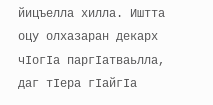йицъелла хилла. Иштта оцу олхазаран декарх чIогIа паргIатваьлла, даг тIера гIайгIа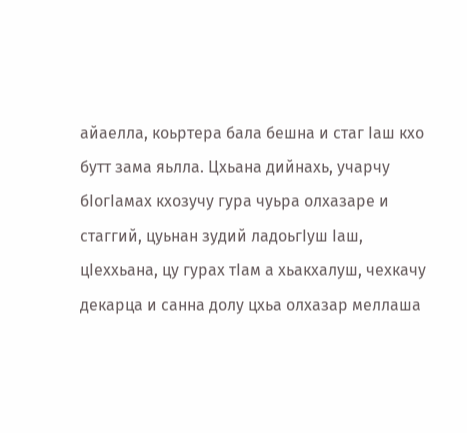айаелла, коьртера бала бешна и стаг Iаш кхо бутт зама яьлла. Цхьана дийнахь, учарчу бIогIамах кхозучу гура чуьра олхазаре и стаггий, цуьнан зудий ладоьгIуш Iаш, цIеххьана, цу гурах тIам а хьакхалуш, чехкачу декарца и санна долу цхьа олхазар меллаша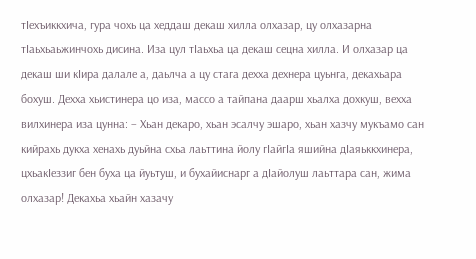тIехъиккхича, гура чохь ца хеддаш декаш хилла олхазар, цу олхазарна тIаьхьаьжинчохь дисина. Иза цул тIаьхьа ца декаш сецна хилла. И олхазар ца декаш ши кIира далале а, даьлча а цу стага дехха дехнера цуьнга, декахьара бохуш. Дехха хьистинера цо иза, массо а тайпана даарш хьалха дохкуш, вехха вилхинера иза цунна: – Хьан декаро, хьан эсалчу эшаро, хьан хазчу мукъамо сан кийрахь дукха хенахь дуьйна схьа лаьттина йолу гIайгIа яшийна дIаяьккхинера, цхьакIеззиг бен буха ца йуьтуш, и бухайиснарг а дIайолуш лаьттара сан, жима олхазар! Декахьа хьайн хазачу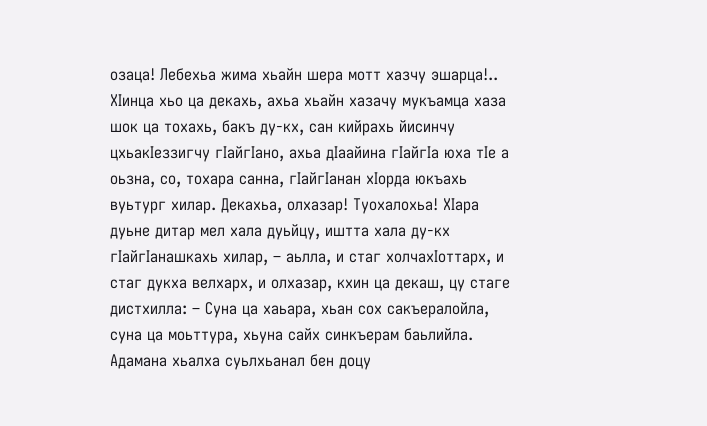озаца! Лебехьа жима хьайн шера мотт хазчу эшарца!.. ХIинца хьо ца декахь, ахьа хьайн хазачу мукъамца хаза шок ца тохахь, бакъ ду-кх, сан кийрахь йисинчу цхьакIеззигчу гIайгIано, ахьа дIаайина гIайгIа юха тIе а оьзна, со, тохара санна, гIайгIанан хIорда юкъахь вуьтург хилар. Декахьа, олхазар! Туохалохьа! ХIара дуьне дитар мел хала дуьйцу, иштта хала ду-кх гIайгIанашкахь хилар, – аьлла, и стаг холчахIоттарх, и стаг дукха велхарх, и олхазар, кхин ца декаш, цу стаге дистхилла: – Суна ца хаьара, хьан сох сакъералойла, суна ца моьттура, хьуна сайх синкъерам баьлийла. Адамана хьалха суьлхьанал бен доцу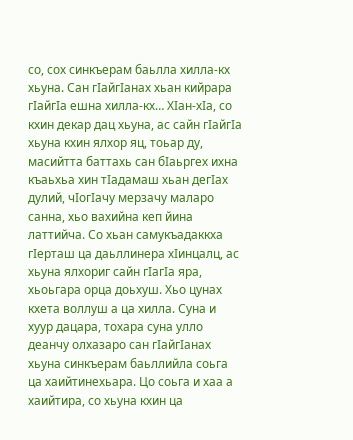со, сох синкъерам баьлла хилла-кх хьуна. Сан гIайгIанах хьан кийрара гIайгIа ешна хилла-кх… ХIан-хIа, со кхин декар дац хьуна, ас сайн гIайгIа хьуна кхин ялхор яц, тоьар ду, масийтта баттахь сан бIаьргех ихна къаьхьа хин тIадамаш хьан дегIах дулий, чIогIачу мерзачу маларо санна, хьо вахийна кеп йина латтийча. Со хьан самукъадаккха гIерташ ца даьллинера хIинцалц, ас хьуна ялхориг сайн гIагIа яра, хьоьгара орца доьхуш. Хьо цунах кхета воллуш а ца хилла. Суна и хуур дацара, тохара суна улло деанчу олхазаро сан гIайгIанах хьуна синкъерам баьллийла соьга ца хаийтинехьара. Цо соьга и хаа а хаийтира, со хьуна кхин ца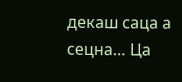декаш саца а сецна… Ца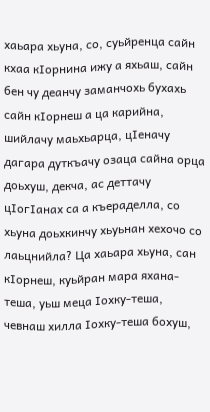хаьара хьуна, со, суьйренца сайн кхаа кIорнина ижу а яхьаш, сайн бен чу деанчу заманчохь бухахь сайн кIорнеш а ца карийна, шийлачу маьхьарца, цIеначу дагара дуткъачу озаца сайна орца доьхуш, декча, ас деттачу цIогIанах са а къераделла, со хьуна доьхкинчу хьуьнан хехочо со лаьцнийла? Ца хаьара хьуна, сан кIорнеш, куьйран мара яхана-теша, уьш меца Iохку-теша, чевнаш хилла Iохку-теша бохуш,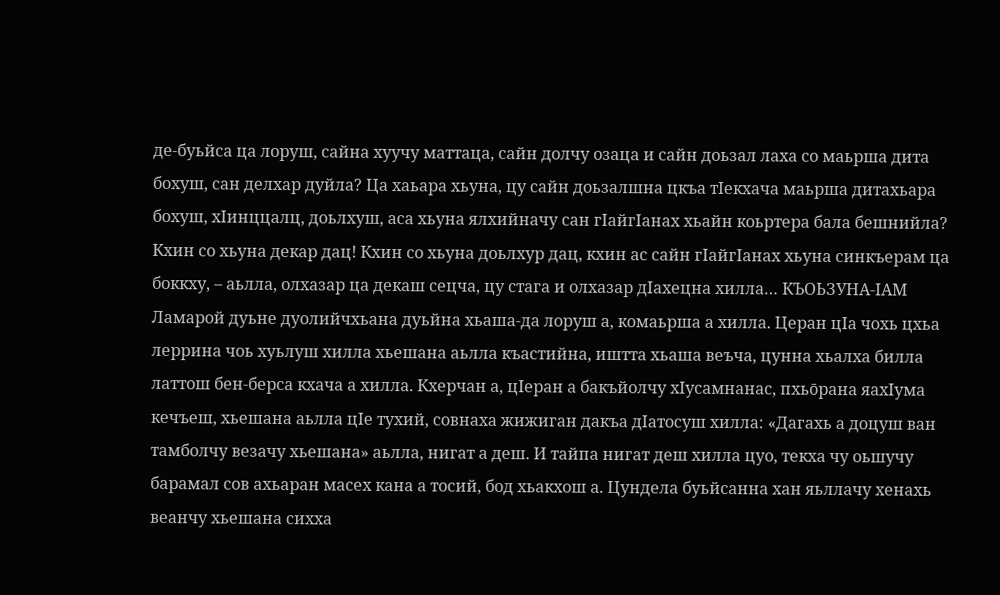де-буьйса ца лоруш, сайна хуучу маттаца, сайн долчу озаца и сайн доьзал лаха со маьрша дита бохуш, сан делхар дуйла? Ца хаьара хьуна, цу сайн доьзалшна цкъа тIекхача маьрша дитахьара бохуш, хIинццалц, доьлхуш, аса хьуна ялхийначу сан гIайгIанах хьайн коьртера бала бешнийла? Кхин со хьуна декар дац! Кхин со хьуна доьлхур дац, кхин ас сайн гIайгIанах хьуна синкъерам ца боккху, – аьлла, олхазар ца декаш сецча, цу стага и олхазар дIахецна хилла… КЪОЬЗУНА-IАМ Ламарой дуьне дуолийчхьана дуьйна хьаша-да лоруш а, комаьрша а хилла. Церан цIа чохь цхьа леррина чоь хуьлуш хилла хьешана аьлла къастийна, иштта хьаша веъча, цунна хьалха билла латтош бен-берса кхача а хилла. Кхерчан а, цIеран а бакъйолчу хIусамнанас, пхьōрана яахIума кечъеш, хьешана аьлла цIе тухий, совнаха жижиган дакъа дIатосуш хилла: «Дагахь а доцуш ван тамболчу везачу хьешана» аьлла, нигат а деш. И тайпа нигат деш хилла цуо, текха чу оьшучу барамал сов ахьаран масех кана а тосий, бод хьакхош а. Цундела буьйсанна хан яьллачу хенахь веанчу хьешана сихха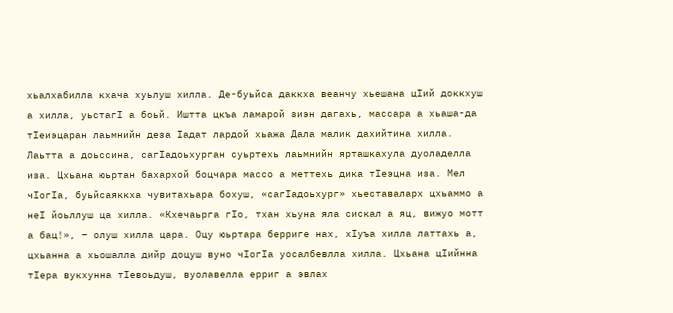хьалхабилла кхача хуьлуш хилла. Де-буьйса даккха веанчу хьешана цIий доккхуш а хилла, уьстагI а боьй. Иштта цкъа ламарой зиэн дагахь, массара а хьаша-да тIеиэцаран лаьмнийн деза Iадат лардой хьажа Дала малик дахийтина хилла. Лаьтта а доьссина, сагIадоьхурган суьртехь лаьмнийн ярташкахула дуоладелла иза. Цхьана юьртан бахархой боцчара массо а меттехь дика тIеэцна иза. Мел чIогIа, буьйсаяккха чувитахьара бохуш, «сагIадоьхург» хьеставаларх цхьаммо а неI йоьллуш ца хилла. «Кхечаьрга гIо, тхан хьуна яла сискал а яц, вижуо мотт а бац!», – олуш хилла цара. Оцу юьртара берриге нах, хIуъа хилла латтахь а, цхьанна а хьошалла дийр доцуш вуно чIогIа уосалбевлла хилла. Цхьана цIийнна тIера вукхунна тIевоьдуш, вуолавелла ерриг а эвлах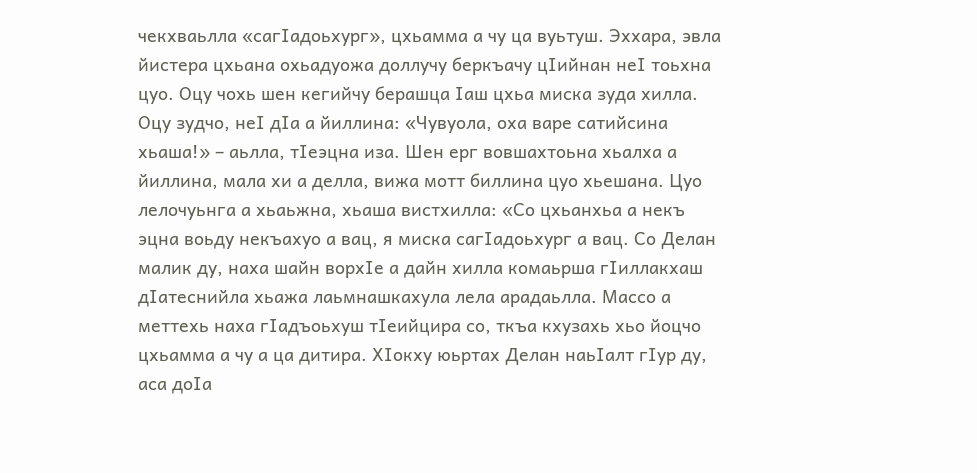чекхваьлла «сагIадоьхург», цхьамма а чу ца вуьтуш. Эххара, эвла йистера цхьана охьадуожа доллучу беркъачу цIийнан неI тоьхна цуо. Оцу чохь шен кегийчу берашца Iаш цхьа миска зуда хилла. Оцу зудчо, неI дIа а йиллина: «Чувуола, оха варе сатийсина хьаша!» – аьлла, тIеэцна иза. Шен ерг вовшахтоьна хьалха а йиллина, мала хи а делла, вижа мотт биллина цуо хьешана. Цуо лелочуьнга а хьаьжна, хьаша вистхилла: «Со цхьанхьа а некъ эцна воьду некъахуо а вац, я миска сагIадоьхург а вац. Со Делан малик ду, наха шайн ворхIе а дайн хилла комаьрша гIиллакхаш дIатеснийла хьажа лаьмнашкахула лела арадаьлла. Массо а меттехь наха гIадъоьхуш тIеийцира со, ткъа кхузахь хьо йоцчо цхьамма а чу а ца дитира. ХIокху юьртах Делан наьIалт гIур ду, аса доIа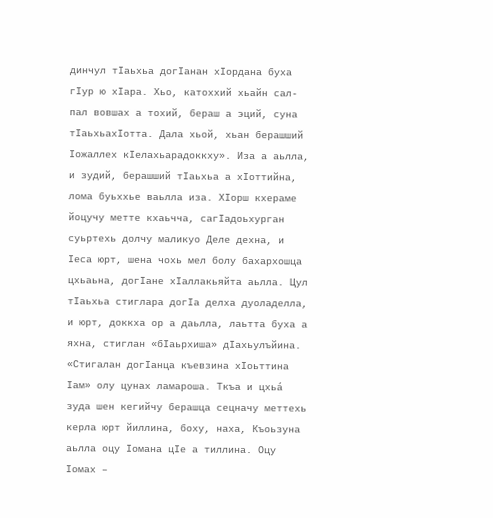динчул тIаьхьа догIанан хIордана буха гIур ю хIара. Хьо, катоххий хьайн сал-пал вовшах а тохий, бераш а эций, суна тIаьхьахIотта. Дала хьой, хьан берашший Iожаллех кIелахьарадоккху». Иза а аьлла, и зудий, берашший тIаьхьа а хIоттийна, лома буьххье ваьлла иза. ХIорш кхераме йоцучу метте кхаьчча, сагIадоьхурган суьртехь долчу маликуо Деле дехна, и Iеса юрт, шена чохь мел болу бахархошца цхьаьна, догIане хIаллакьяйта аьлла. Цул тIаьхьа стиглара догIа делха дуоладелла, и юрт, доккха ор а даьлла, лаьтта буха а яхна, стиглан «бIаьрхиша» дIахьулъйина. «Стигалан догIанца къевзина хIоьттина Iам» олу цунах ламароша. Ткъа и цхьá зуда шен кегийчу берашца сецначу меттехь керла юрт йиллина, боху, наха, Къоьзуна аьлла оцу Iомана цIе а тиллина. Оцу Iомах –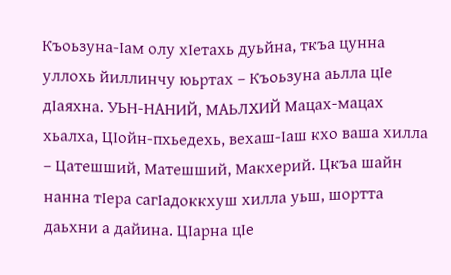Къоьзуна-Iам олу хIетахь дуьйна, ткъа цунна уллохь йиллинчу юьртах – Къоьзуна аьлла цIе дIаяхна. УЬН-НАНИЙ, МАЬЛХИЙ Мацах-мацах хьалха, ЦIойн-пхьедехь, вехаш-Iаш кхо ваша хилла – Цатешший, Матешший, Макхерий. Цкъа шайн нанна тIера сагIадоккхуш хилла уьш, шортта даьхни а дайина. ЦIарна цIе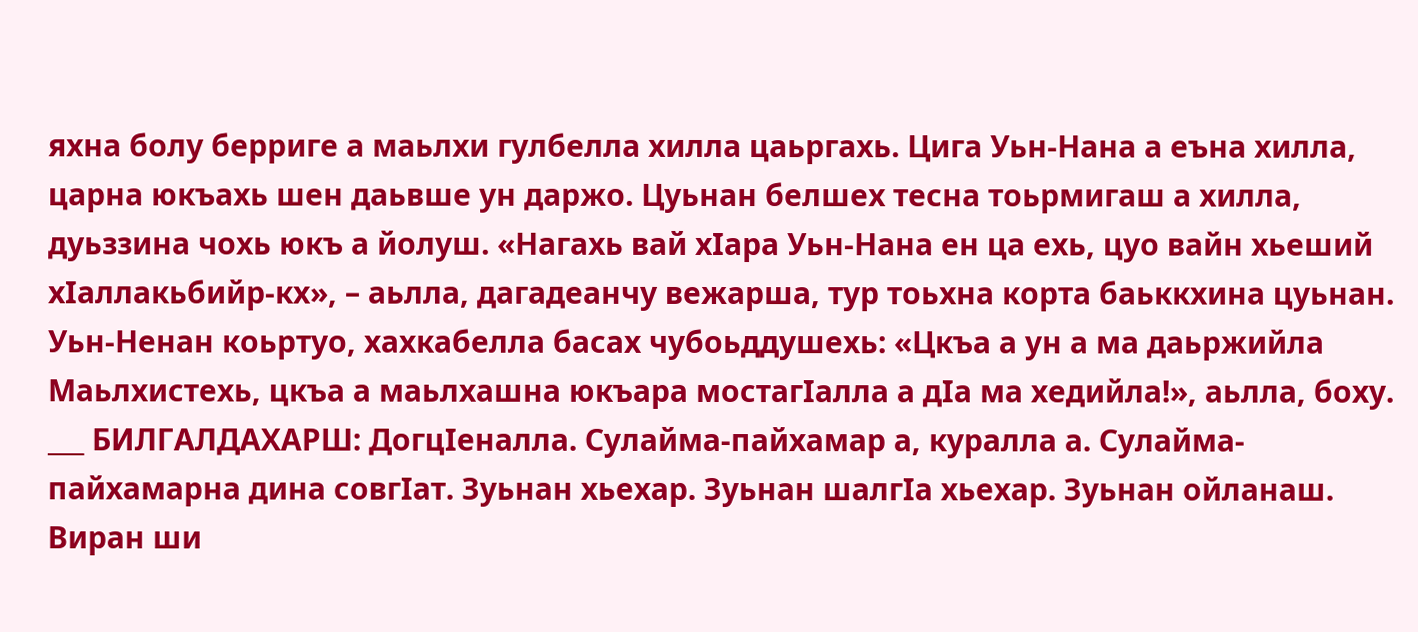яхна болу берриге а маьлхи гулбелла хилла цаьргахь. Цига Уьн-Нана а еъна хилла, царна юкъахь шен даьвше ун даржо. Цуьнан белшех тесна тоьрмигаш а хилла, дуьззина чохь юкъ а йолуш. «Нагахь вай хIара Уьн-Нана ен ца ехь, цуо вайн хьеший хIаллакьбийр-кх», – аьлла, дагадеанчу вежарша, тур тоьхна корта баьккхина цуьнан. Уьн-Ненан коьртуо, хахкабелла басах чубоьддушехь: «Цкъа а ун а ма даьржийла Маьлхистехь, цкъа а маьлхашна юкъара мостагIалла а дIа ма хедийла!», аьлла, боху. ___ БИЛГАЛДАХАРШ: ДогцIеналла. Сулайма-пайхамар а, куралла а. Сулайма-пайхамарна дина совгIат. Зуьнан хьехар. Зуьнан шалгIа хьехар. Зуьнан ойланаш. Виран ши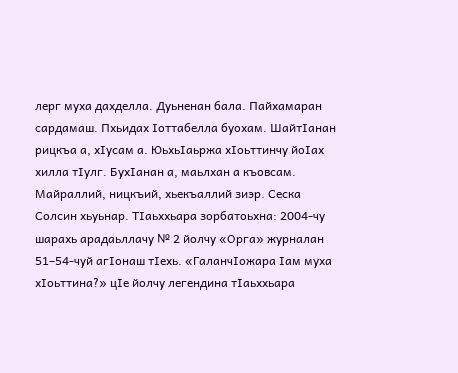лерг муха дахделла. Дуьненан бала. Пайхамаран сардамаш. Пхьидах Iоттабелла буохам. ШайтIанан рицкъа а, хIусам а. ЮьхьIаьржа хIоьттинчу йоIах хилла тIулг. БухIанан а, маьлхан а къовсам. Майраллий, ницкъий, хьекъаллий зиэр. Сеска Солсин хьуьнар. ТIаьххьара зорбатоьхна: 2004-чу шарахь арадаьллачу № 2 йолчу «Орга» журналан 51–54-чуй агIонаш тIехь. «ГаланчIожара Iам муха хIоьттина?» цIе йолчу легендина тIаьххьара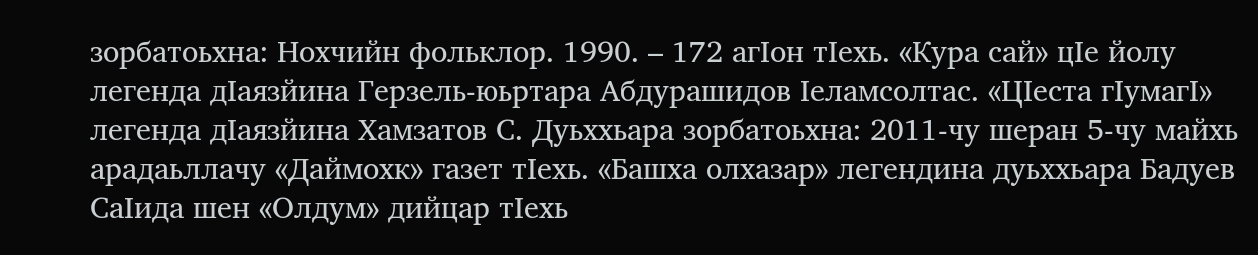зорбатоьхна: Нохчийн фольклор. 1990. – 172 агIон тIехь. «Кура сай» цIе йолу легенда дIаязйина Герзель-юьртара Абдурашидов Iеламсолтас. «ЦIеста гIумагI» легенда дIаязйина Хамзатов С. Дуьххьара зорбатоьхна: 2011-чу шеран 5-чу майхь арадаьллачу «Даймохк» газет тIехь. «Башха олхазар» легендина дуьххьара Бадуев СаIида шен «Олдум» дийцар тIехь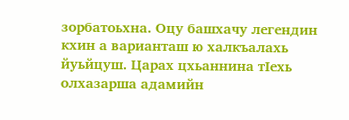зорбатоьхна. Оцу башхачу легендин кхин а варианташ ю халкъалахь йуьйцуш. Царах цхьаннина тIехь олхазарша адамийн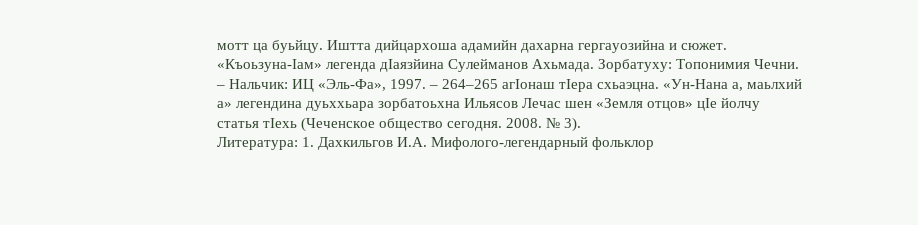мотт ца буьйцу. Иштта дийцархоша адамийн дахарна гергауозийна и сюжет. «Къоьзуна-Iам» легенда дIаязйина Сулейманов Ахьмада. Зорбатуху: Топонимия Чечни. – Нальчик: ИЦ «Эль-Фа», 1997. – 264–265 агIонаш тIера схьаэцна. «Ун-Нана а, маьлхий а» легендина дуьххьара зорбатоьхна Ильясов Лечас шен «Земля отцов» цIе йолчу статья тIехь (Чеченское общество сегодня. 2008. № 3).
Литература: 1. Дахкильгов И.А. Мифолого-легендарный фольклор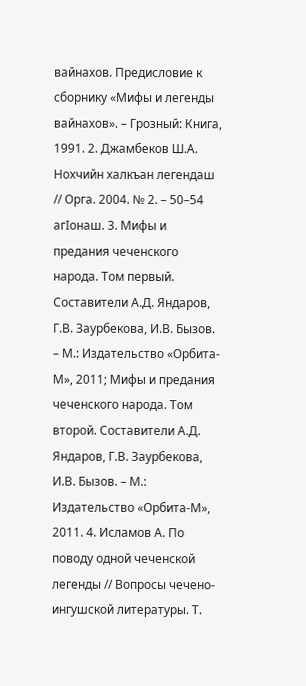вайнахов. Предисловие к сборнику «Мифы и легенды вайнахов». – Грозный: Книга, 1991. 2. Джамбеков Ш.А. Нохчийн халкъан легендаш // Орга. 2004. № 2. – 50–54 агIонаш. 3. Мифы и предания чеченского народа. Том первый. Составители А.Д. Яндаров, Г.В. Заурбекова, И.В. Бызов. – М.: Издательство «Орбита-М», 2011; Мифы и предания чеченского народа. Том второй. Составители А.Д. Яндаров, Г.В. Заурбекова, И.В. Бызов. – М.: Издательство «Орбита-М», 2011. 4. Исламов А. По поводу одной чеченской легенды // Вопросы чечено-ингушской литературы. Т.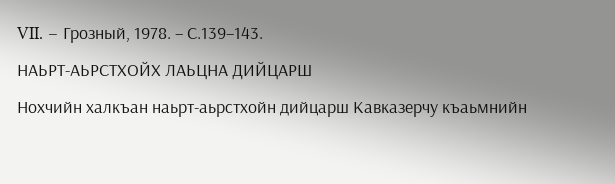VII. – Грозный, 1978. – С.139–143.
НАЬРТ-АЬРСТХОЙХ ЛАЬЦНА ДИЙЦАРШ
Нохчийн халкъан наьрт-аьрстхойн дийцарш Кавказерчу къаьмнийн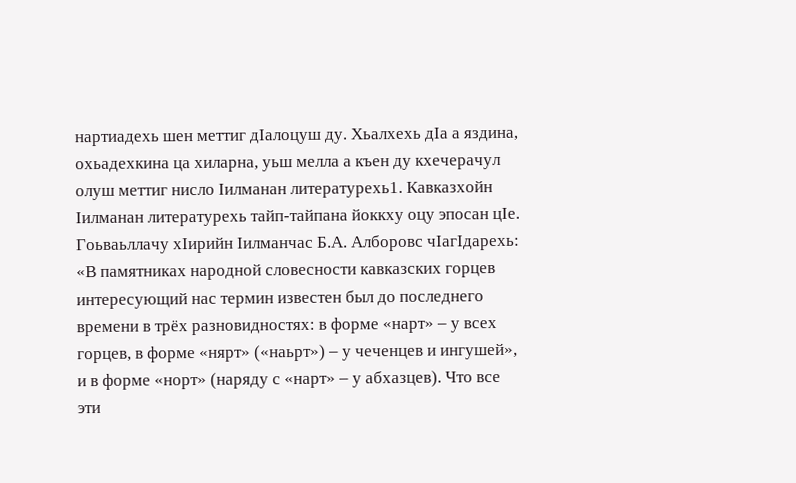нартиадехь шен меттиг дIалоцуш ду. Хьалхехь дIа а яздина, охьадехкина ца хиларна, уьш мелла а къен ду кхечерачул олуш меттиг нисло Iилманан литературехь1. Кавказхойн Iилманан литературехь тайп-тайпана йоккху оцу эпосан цIе. Гоьваьллачу хIирийн Iилманчас Б.А. Алборовс чIагIдарехь: «В памятниках народной словесности кавказских горцев интересующий нас термин известен был до последнего времени в трёх разновидностях: в форме «нарт» – у всех горцев, в форме «нярт» («наьрт») – у чеченцев и ингушей», и в форме «норт» (наряду с «нарт» – у абхазцев). Что все эти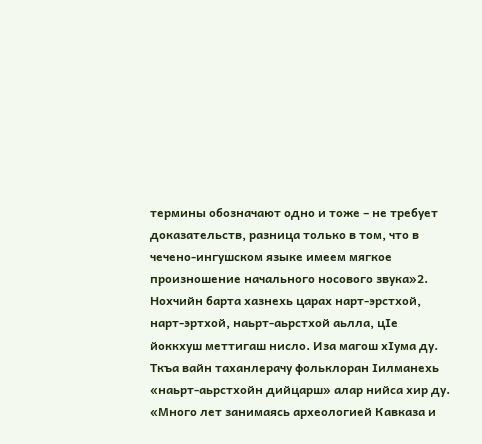термины обозначают одно и тоже – не требует доказательств, разница только в том, что в чечено-ингушском языке имеем мягкое произношение начального носового звука»2. Нохчийн барта хазнехь царах нарт-эрстхой, нарт-эртхой, наьрт-аьрстхой аьлла, цIе йоккхуш меттигаш нисло. Иза магош хIума ду. Ткъа вайн таханлерачу фольклоран Iилманехь «наьрт-аьрстхойн дийцарш» алар нийса хир ду. «Много лет занимаясь археологией Кавказа и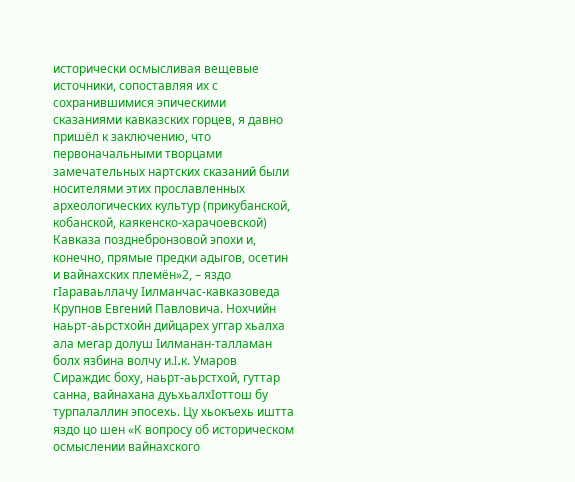исторически осмысливая вещевые источники, сопоставляя их с сохранившимися эпическими сказаниями кавказских горцев, я давно пришёл к заключению, что первоначальными творцами замечательных нартских сказаний были носителями этих прославленных археологических культур (прикубанской, кобанской, каякенско-харачоевской) Кавказа позднебронзовой эпохи и, конечно, прямые предки адыгов, осетин и вайнахских племён»2, – яздо гIараваьллачу Iилманчас-кавказоведа Крупнов Евгений Павловича. Нохчийн наьрт-аьрстхойн дийцарех уггар хьалха ала мегар долуш Iилманан-талламан болх язбина волчу и.I.к. Умаров Сираждис боху, наьрт-аьрстхой, гуттар санна, вайнахана дуьхьалхIоттош бу турпалаллин эпосехь. Цу хьокъехь иштта яздо цо шен «К вопросу об историческом осмыслении вайнахского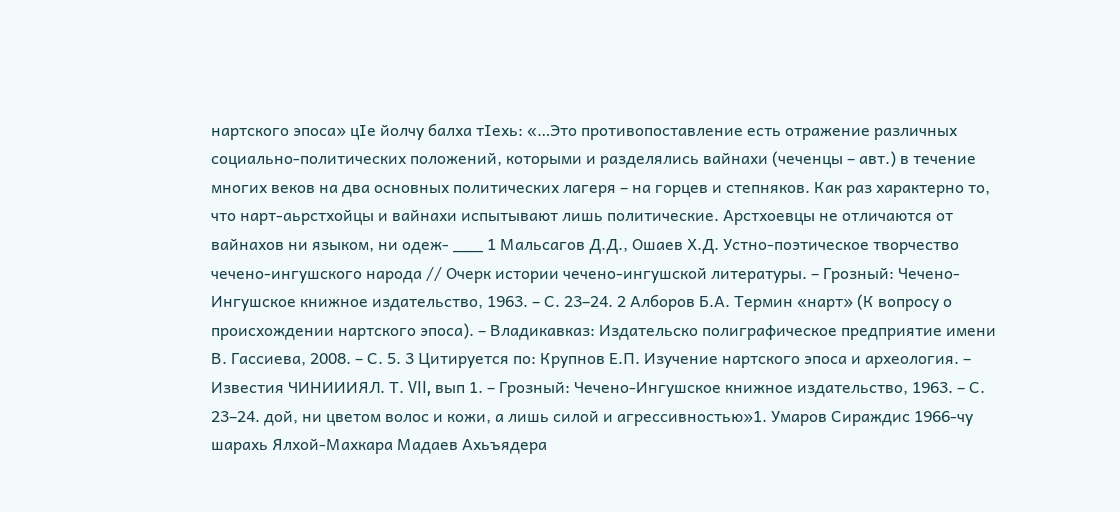нартского эпоса» цIе йолчу балха тIехь: «…Это противопоставление есть отражение различных социально-политических положений, которыми и разделялись вайнахи (чеченцы – авт.) в течение многих веков на два основных политических лагеря – на горцев и степняков. Как раз характерно то, что нарт-аьрстхойцы и вайнахи испытывают лишь политические. Арстхоевцы не отличаются от вайнахов ни языком, ни одеж- ___ 1 Мальсагов Д.Д., Ошаев Х.Д. Устно-поэтическое творчество чечено-ингушского народа // Очерк истории чечено-ингушской литературы. – Грозный: Чечено-Ингушское книжное издательство, 1963. – С. 23–24. 2 Алборов Б.А. Термин «нарт» (К вопросу о происхождении нартского эпоса). – Владикавказ: Издательско полиграфическое предприятие имени В. Гассиева, 2008. – С. 5. 3 Цитируется по: Крупнов Е.П. Изучение нартского эпоса и археология. – Известия ЧИНИИИЯЛ. Т. VII, вып 1. – Грозный: Чечено-Ингушское книжное издательство, 1963. – С. 23–24. дой, ни цветом волос и кожи, а лишь силой и агрессивностью»1. Умаров Сираждис 1966-чу шарахь Ялхой-Махкара Мадаев Ахьъядера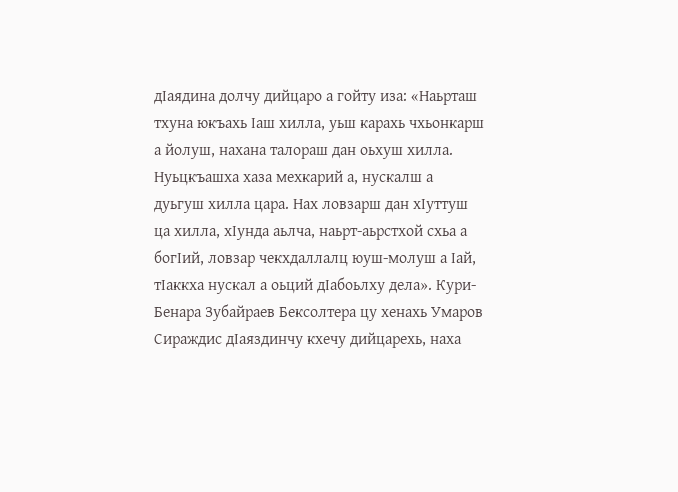дIаядина долчу дийцаро а гойту иза: «Наьрташ тхуна юкъахь Iаш хилла, уьш карахь чхьонкарш а йолуш, нахана талораш дан оьхуш хилла. Нуьцкъашха хаза мехкарий а, нускалш а дуьгуш хилла цара. Нах ловзарш дан хIуттуш ца хилла, хIунда аьлча, наьрт-аьрстхой схьа а богIий, ловзар чекхдаллалц юуш-молуш а Iай, тIаккха нускал а оьций дIабоьлху дела». Кури-Бенара Зубайраев Бексолтера цу хенахь Умаров Сираждис дIаяздинчу кхечу дийцарехь, наха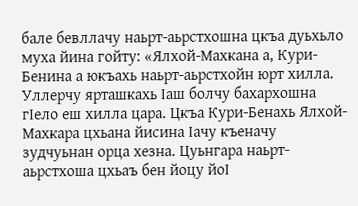бале бевллачу наьрт-аьрстхошна цкъа дуьхьло муха йина гойту: «Ялхой-Махкана а, Кури-Бенина а юкъахь наьрт-аьрстхойн юрт хилла. Уллерчу ярташкахь Iаш болчу бахархошна гIело еш хилла цара. Цкъа Кури-Бенахь Ялхой-Махкара цхьана йисина Iачу къеначу зудчуьнан орца хезна. Цуьнгара наьрт-аьрстхоша цхьаъ бен йоцу йоI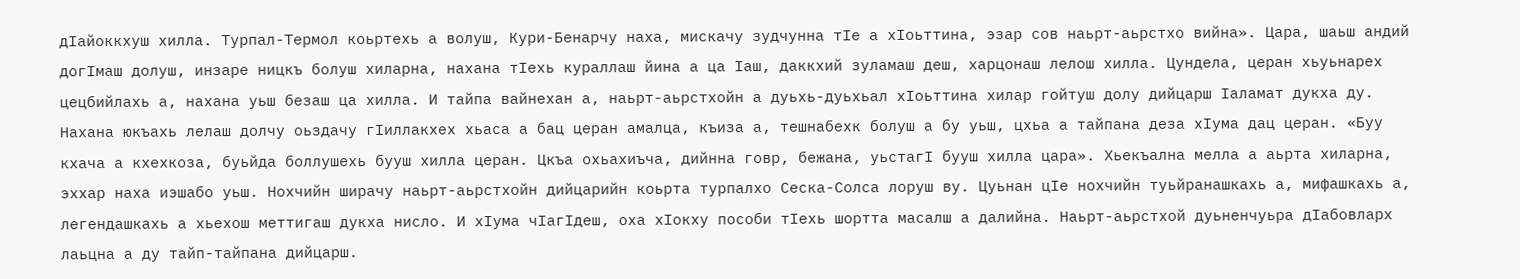дIайоккхуш хилла. Турпал-Термол коьртехь а волуш, Кури-Бенарчу наха, мискачу зудчунна тIе а хIоьттина, эзар сов наьрт-аьрстхо вийна». Цара, шаьш андий догIмаш долуш, инзаре ницкъ болуш хиларна, нахана тIехь кураллаш йина а ца Iаш, даккхий зуламаш деш, харцонаш лелош хилла. Цундела, церан хьуьнарех цецбийлахь а, нахана уьш безаш ца хилла. И тайпа вайнехан а, наьрт-аьрстхойн а дуьхь-дуьхьал хIоьттина хилар гойтуш долу дийцарш Iаламат дукха ду. Нахана юкъахь лелаш долчу оьздачу гIиллакхех хьаса а бац церан амалца, къиза а, тешнабехк болуш а бу уьш, цхьа а тайпана деза хIума дац церан. «Буу кхача а кхехкоза, буьйда боллушехь бууш хилла церан. Цкъа охьахиъча, дийнна говр, бежана, уьстагI бууш хилла цара». Хьекъална мелла а аьрта хиларна, эххар наха иэшабо уьш. Нохчийн ширачу наьрт-аьрстхойн дийцарийн коьрта турпалхо Сеска-Солса лоруш ву. Цуьнан цIе нохчийн туьйранашкахь а, мифашкахь а, легендашкахь а хьехош меттигаш дукха нисло. И хIума чIагIдеш, оха хIокху пособи тIехь шортта масалш а далийна. Наьрт-аьрстхой дуьненчуьра дIабовларх лаьцна а ду тайп-тайпана дийцарш.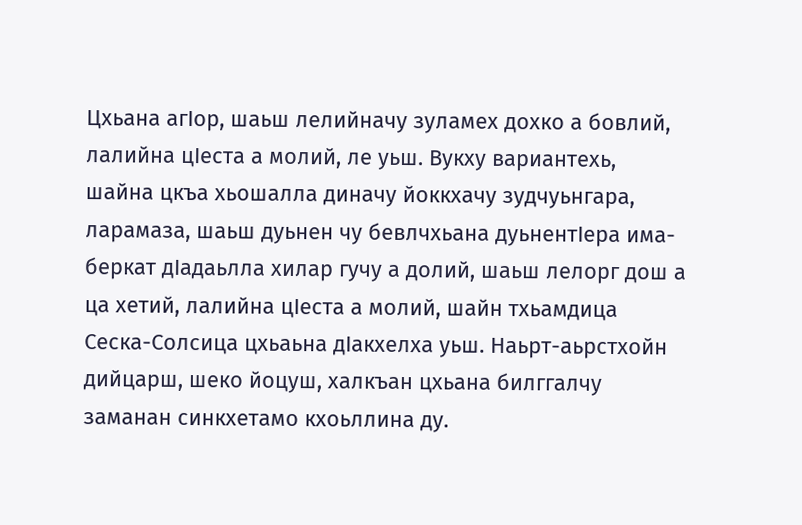Цхьана агIор, шаьш лелийначу зуламех дохко а бовлий, лалийна цIеста а молий, ле уьш. Вукху вариантехь, шайна цкъа хьошалла диначу йоккхачу зудчуьнгара, ларамаза, шаьш дуьнен чу бевлчхьана дуьнентIера има-беркат дIадаьлла хилар гучу а долий, шаьш лелорг дош а ца хетий, лалийна цIеста а молий, шайн тхьамдица Сеска-Солсица цхьаьна дIакхелха уьш. Наьрт-аьрстхойн дийцарш, шеко йоцуш, халкъан цхьана билггалчу заманан синкхетамо кхоьллина ду.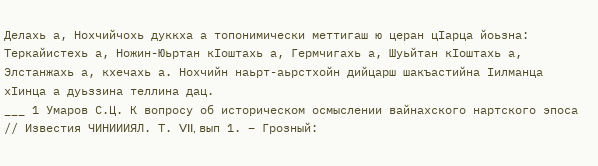Делахь а, Нохчийчохь дуккха а топонимически меттигаш ю церан цIарца йоьзна: Теркайистехь а, Ножин-Юьртан кIоштахь а, Гермчигахь а, Шуьйтан кIоштахь а, Элстанжахь а, кхечахь а. Нохчийн наьрт-аьрстхойн дийцарш шакъастийна Iилманца хIинца а дуьззина теллина дац.
___ 1 Умаров С.Ц. К вопросу об историческом осмыслении вайнахского нартского эпоса // Известия ЧИНИИИЯЛ. Т. VII, вып 1. – Грозный: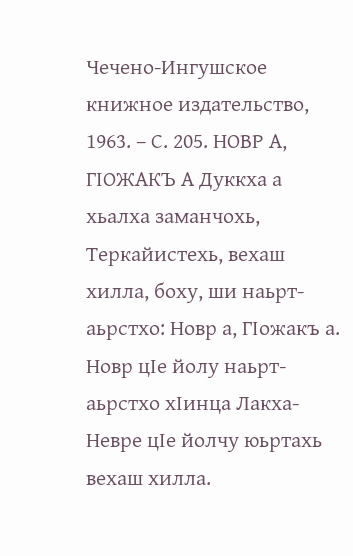Чечено-Ингушское книжное издательство, 1963. – С. 205. НОВР А, ГIОЖАКЪ А Дуккха а хьалха заманчохь, Теркайистехь, вехаш хилла, боху, ши наьрт-аьрстхо: Новр а, ГIожакъ а. Новр цIе йолу наьрт-аьрстхо хIинца Лакха-Невре цIе йолчу юьртахь вехаш хилла.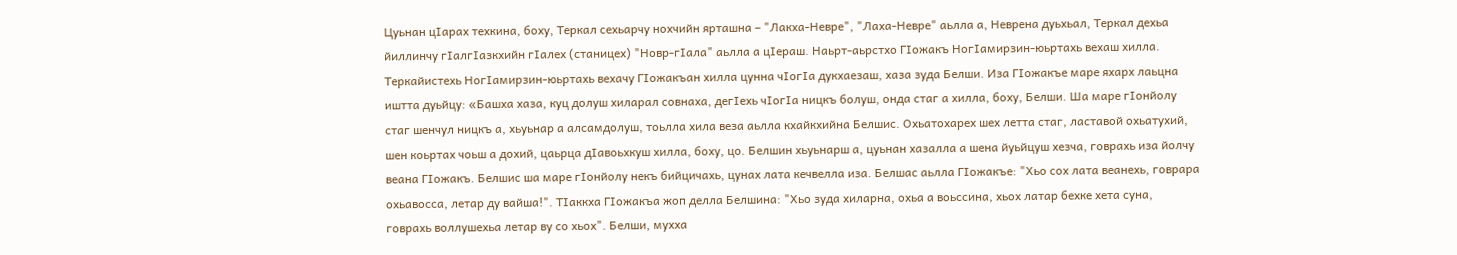Цуьнан цIарах техкина, боху, Теркал сехьарчу нохчийн ярташна – "Лакха-Невре", "Лаха-Невре" аьлла а, Неврена дуьхьал, Теркал дехьа йиллинчу гIалгIазкхийн гIалех (станицех) "Новр-гIала" аьлла а цIераш. Наьрт-аьрстхо ГIожакъ НогIамирзин-юьртахь вехаш хилла. Теркайистехь НогIамирзин-юьртахь вехачу ГIожакъан хилла цунна чIогIа дукхаезаш, хаза зуда Белши. Иза ГIожакъе маре яхарх лаьцна иштта дуьйцу: «Башха хаза, куц долуш хиларал совнаха, дегIехь чIогIа ницкъ болуш, онда стаг а хилла, боху, Белши. Ша маре гIонйолу стаг шенчул ницкъ а, хьуьнар а алсамдолуш, тоьлла хила веза аьлла кхайкхийна Белшис. Охьатохарех шех летта стаг, ластавой охьатухий, шен коьртах чоьш а дохий, цаьрца дIавоьхкуш хилла, боху, цо. Белшин хьуьнарш а, цуьнан хазалла а шена йуьйцуш хезча, говрахь иза йолчу веана ГIожакъ. Белшис ша маре гIонйолу некъ бийцичахь, цунах лата кечвелла иза. Белшас аьлла ГIожакъе: "Хьо сох лата веанехь, говрара охьавосса, летар ду вайша!". ТIаккха ГIожакъа жоп делла Белшина: "Хьо зуда хиларна, охьа а воьссина, хьох латар бехке хета суна, говрахь воллушехьа летар ву со хьох". Белши, мухха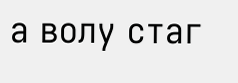а волу стаг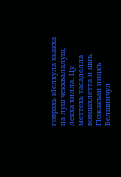говрахь кIелхула хьакха ца луш чекхвалалуш, лекха хилла. Цу меттехь тасаделла вовшахлетта и шиъ. ГIожакъан ницкъ Белшинчул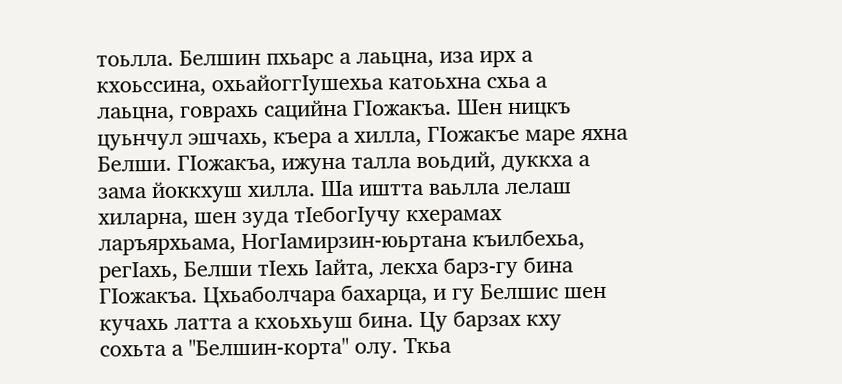тоьлла. Белшин пхьарс а лаьцна, иза ирх а кхоьссина, охьайоггIушехьа катоьхна схьа а лаьцна, говрахь сацийна ГIожакъа. Шен ницкъ цуьнчул эшчахь, къера а хилла, ГIожакъе маре яхна Белши. ГIожакъа, ижуна талла воьдий, дуккха а зама йоккхуш хилла. Ша иштта ваьлла лелаш хиларна, шен зуда тIебогIучу кхерамах ларъярхьама, НогIамирзин-юьртана къилбехьа, регIахь, Белши тIехь Iайта, лекха барз-гу бина ГIожакъа. Цхьаболчара бахарца, и гу Белшис шен кучахь латта а кхоьхьуш бина. Цу барзах кху сохьта а "Белшин-корта" олу. Ткьа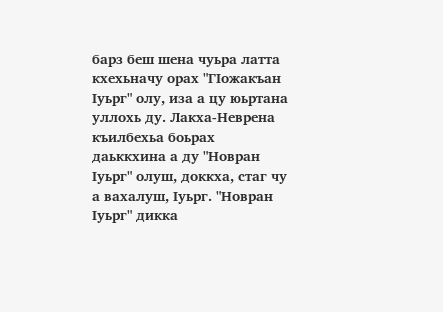барз беш шена чуьра латта кхехьначу орах "ГIожакъан Iуьрг" олу, иза а цу юьртана уллохь ду. Лакха-Неврена къилбехьа боьрах даьккхина а ду "Новран Iуьрг" олуш, доккха, стаг чу а вахалуш, Iуьрг. "Новран Iуьрг" дикка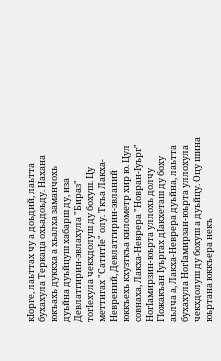кIорге, лаьттах чу а доьдий, лаьтта бухахула Теркаца охьадоьду. Нахана юкъахь дуккха а хьалха заманчохь дуьйна дуьйцуш хабарш ду, иза Девлатгирин-эвлахула "Бираз" тогIехула чекхдолуш ду бохуш. Цу меттигах "СатитIе" олу. Ткъа Лакха-Неврений, Девлатгирин-эвланий юккъехь кхузткъа километр хир ю. Цул совнаха, Лакха-Неврера "Новран-Iуьрг" НогIамирзин-юьрта уллохь долчу ГIожакъан Iуьргах дIакхеташ ду боху аьлча а, Лакха-Неврера дуьйна, лаьтта бухахула НогIамирзан-юьрта уллохула чекхдолуш ду бохуш а дуьйцу. Оцу шина юьртана юккъера некъ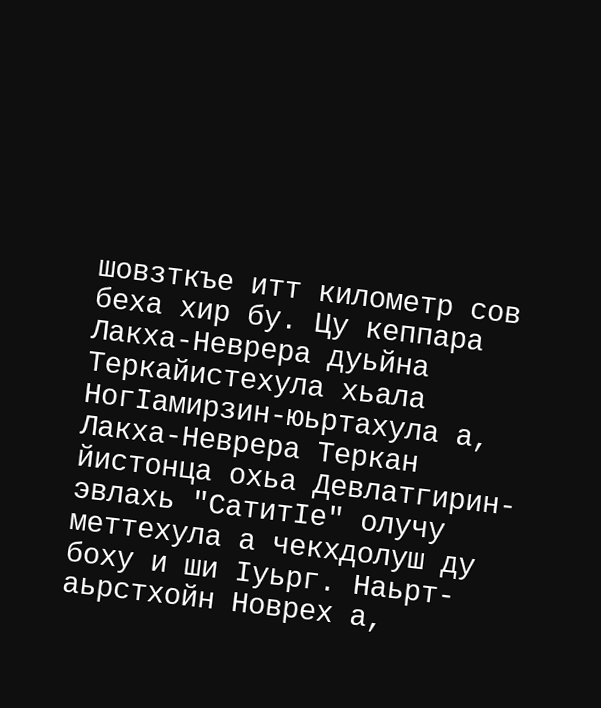шовзткъе итт километр сов беха хир бу. Цу кеппара Лакха-Неврера дуьйна Теркайистехула хьала НогIамирзин-юьртахула а, Лакха-Неврера Теркан йистонца охьа Девлатгирин-эвлахь "СатитIе" олучу меттехула а чекхдолуш ду боху и ши Iуьрг. Наьрт-аьрстхойн Новрех а,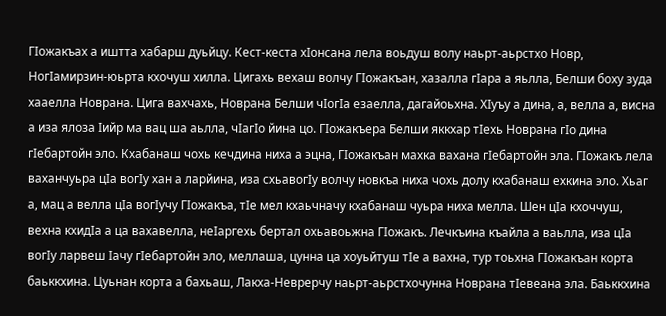ГIожакъах а иштта хабарш дуьйцу. Кест-кеста хIонсана лела воьдуш волу наьрт-аьрстхо Новр, НогIамирзин-юьрта кхочуш хилла. Цигахь вехаш волчу ГIожакъан, хазалла гIара а яьлла, Белши боху зуда хааелла Новрана. Цига вахчахь, Новрана Белши чIогIа езаелла, дагайоьхна. ХIуъу а дина, а, велла а, висна а иза ялоза Iийр ма вац ша аьлла, чIагIо йина цо. ГIожакъера Белши яккхар тIехь Новрана гIо дина гIебартойн эло. Кхабанаш чохь кечдина ниха а эцна, ГIожакъан махка вахана гIебартойн эла. ГIожакъ лела ваханчуьра цIа вогIу хан а ларйина, иза схьавогIу волчу новкъа ниха чохь долу кхабанаш ехкина эло. Хьаг а, мац а велла цIа вогIучу ГIожакъа, тIе мел кхаьчначу кхабанаш чуьра ниха мелла. Шен цIа кхоччуш, вехна кхидIа а ца вахавелла, неIаргехь бертал охьавоьжна ГIожакъ. Лечкъина къайла а ваьлла, иза цIа вогIу ларвеш Iачу гIебартойн эло, меллаша, цунна ца хоуьйтуш тIе а вахна, тур тоьхна ГIожакъан корта баьккхина. Цуьнан корта а бахьаш, Лакха-Неврерчу наьрт-аьрстхочунна Новрана тIевеана эла. Баьккхина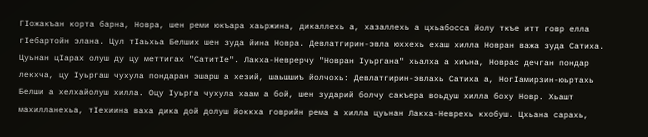ГIожакъан корта барна, Новра, шен реми юкъара хаьржина, дикаллехь а, хазаллехь а цхьабосса йолу ткъе итт говр елла гIебартойн элана. Цул тIаьхьа Белших шен зуда йина Новра. Девлатгирин-эвла юххехь ехаш хилла Новран важа зуда Сатиха. Цуьнан цIарах олуш ду цу меттигах "СатитIе". Лакха-Неврерчу "Новран Iуьргана" хьалха а хиъна, Новрас дечган пондар лекхча, цу Iуьргаш чухула пондаран эшарш а хезий, шаьшшиъ йолчохь: Девлатгирин-эвлахь Сатиха а, НогIамирзин-юьртахь Белши а хелхайолуш хилла. Оцу Iуьрга чухула хаам а бой, шен зударий болчу сакъера воьдуш хилла боху Новр. Хьашт махилланехьа, тIехиина ваха дика дой долуш йоккха говрийн рема а хилла цуьнан Лакха-Неврехь кхобуш. Цхьана сарахь,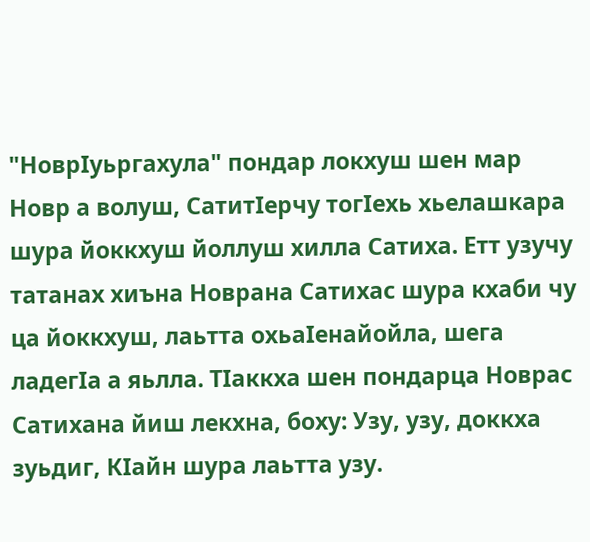"НоврIуьргахула" пондар локхуш шен мар Новр а волуш, СатитIерчу тогIехь хьелашкара шура йоккхуш йоллуш хилла Сатиха. Етт узучу татанах хиъна Новрана Сатихас шура кхаби чу ца йоккхуш, лаьтта охьаIенайойла, шега ладегIа а яьлла. ТIаккха шен пондарца Новрас Сатихана йиш лекхна, боху: Узу, узу, доккха зуьдиг, КIайн шура лаьтта узу.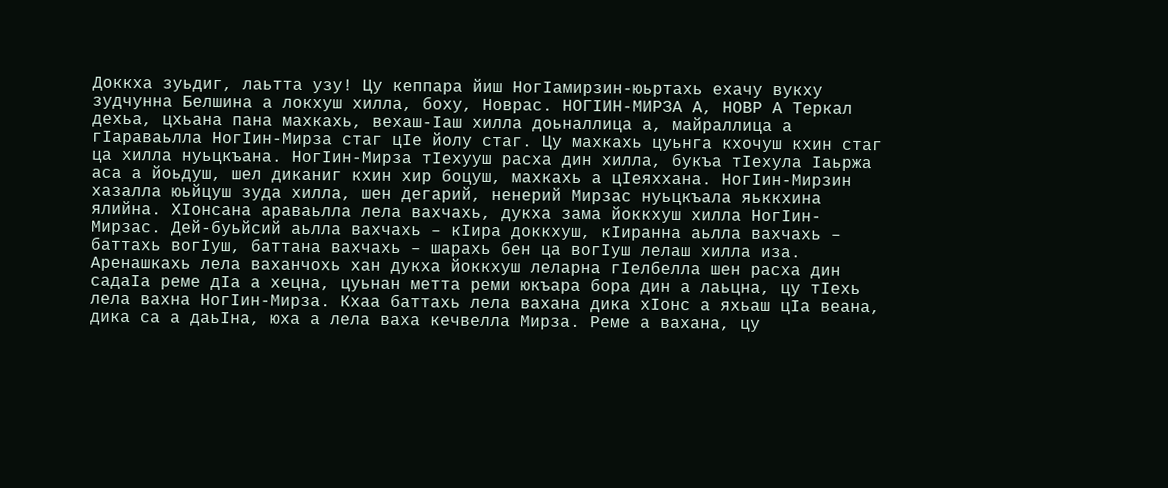Доккха зуьдиг, лаьтта узу! Цу кеппара йиш НогIамирзин-юьртахь ехачу вукху зудчунна Белшина а локхуш хилла, боху, Новрас. НОГIИН-МИРЗА А, НОВР А Теркал дехьа, цхьана пана махкахь, вехаш-Iаш хилла доьналлица а, майраллица а гIараваьлла НогIин-Мирза стаг цIе йолу стаг. Цу махкахь цуьнга кхочуш кхин стаг ца хилла нуьцкъана. НогIин-Мирза тIехууш расха дин хилла, букъа тIехула Iаьржа аса а йоьдуш, шел диканиг кхин хир боцуш, махкахь а цIеяххана. НогIин-Мирзин хазалла юьйцуш зуда хилла, шен дегарий, ненерий Мирзас нуьцкъала яьккхина ялийна. ХIонсана араваьлла лела вахчахь, дукха зама йоккхуш хилла НогIин-Мирзас. Дей-буьйсий аьлла вахчахь – кIира доккхуш, кIиранна аьлла вахчахь – баттахь вогIуш, баттана вахчахь – шарахь бен ца вогIуш лелаш хилла иза. Аренашкахь лела ваханчохь хан дукха йоккхуш леларна гIелбелла шен расха дин садаIа реме дIа а хецна, цуьнан метта реми юкъара бора дин а лаьцна, цу тIехь лела вахна НогIин-Мирза. Кхаа баттахь лела вахана дика хIонс а яхьаш цIа веана, дика са а даьIна, юха а лела ваха кечвелла Мирза. Реме а вахана, цу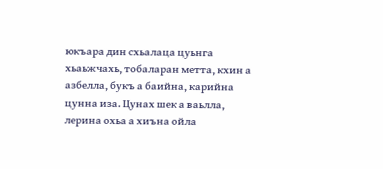юкъара дин схьалаца цуьнга хьаьжчахь, тобаларан метта, кхин а азбелла, букъ а баийна, карийна цунна иза. Цунах шек а ваьлла, лерина охьа а хиъна ойла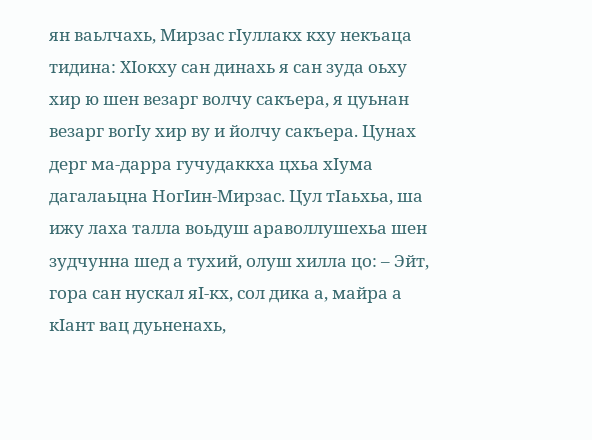ян ваьлчахь, Мирзас гIуллакх кху некъаца тидина: ХIокху сан динахь я сан зуда оьху хир ю шен везарг волчу сакъера, я цуьнан везарг вогIу хир ву и йолчу сакъера. Цунах дерг ма-дарра гучудаккха цхьа хIума дагалаьцна НогIин-Мирзас. Цул тIаьхьа, ша ижу лаха талла воьдуш араволлушехьа шен зудчунна шед а тухий, олуш хилла цо: – Эйт, гора сан нускал яI-кх, сол дика а, майра а кIант вац дуьненахь,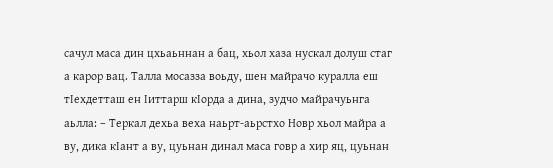сачул маса дин цхьаьннан а бац, хьол хаза нускал долуш стаг а карор вац. Талла мосазза воьду, шен майрачо куралла еш тIехдетташ ен Iиттарш кIорда а дина, зудчо майрачуьнга аьлла: – Теркал дехьа веха наьрт-аьрстхо Новр хьол майра а ву, дика кIант а ву, цуьнан динал маса говр а хир яц, цуьнан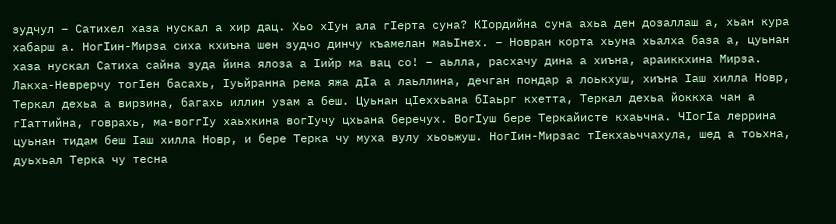зудчул – Сатихел хаза нускал а хир дац. Хьо хIун ала гIерта суна? КIордийна суна ахьа ден дозаллаш а, хьан кура хабарш а. НогIин-Мирза сиха кхиъна шен зудчо динчу къамелан маьIнех. – Новран корта хьуна хьалха база а, цуьнан хаза нускал Сатиха сайна зуда йина ялоза а Iийр ма вац со! – аьлла, расхачу дина а хиъна, араиккхина Мирза. Лакха-Неврерчу тогIен басахь, Iуьйранна рема яжа дIа а лаьллина, дечган пондар а лоькхуш, хиъна Iаш хилла Новр, Теркал дехьа а вирзина, багахь иллин узам а беш. Цуьнан цIеххьана бIаьрг кхетта, Теркал дехьа йоккха чан а гIаттийна, говрахь, ма-воггIу хаьхкина вогIучу цхьана беречух. ВогIуш бере Теркайисте кхаьчна. ЧIогIа леррина цуьнан тидам беш Iаш хилла Новр, и бере Терка чу муха вулу хьоьжуш. НогIин-Мирзас тIекхаьччахула, шед а тоьхна, дуьхьал Терка чу тесна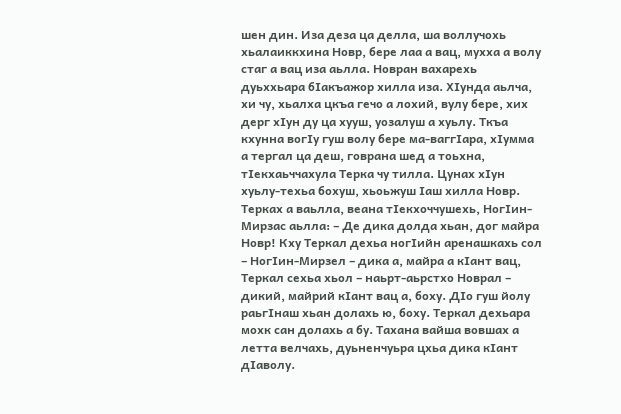шен дин. Иза деза ца делла, ша воллучохь хьалаиккхина Новр, бере лаа а вац, мухха а волу стаг а вац иза аьлла. Новран вахарехь дуьххьара бIакъажор хилла иза. ХIунда аьлча, хи чу, хьалха цкъа гечо а лохий, вулу бере, хих дерг хIун ду ца хууш, уозалуш а хуьлу. Ткъа кхунна вогIу гуш волу бере ма-ваггIара, хIумма а тергал ца деш, говрана шед а тоьхна, тIекхаьччахула Терка чу тилла. Цунах хIун хуьлу-техьа бохуш, хьоьжуш Iаш хилла Новр. Терках а ваьлла, веана тIекхоччушехь, НогIин-Мирзас аьлла: – Де дика долда хьан, дог майра Новр! Кху Теркал дехьа ногIийн аренашкахь сол – НогIин-Мирзел – дика а, майра а кIант вац, Теркал сехьа хьол – наьрт-аьрстхо Новрал – дикий, майрий кIант вац а, боху. ДIо гуш йолу раьгIнаш хьан долахь ю, боху. Теркал дехьара мохк сан долахь а бу. Тахана вайша вовшах а летта велчахь, дуьненчуьра цхьа дика кIант дIаволу.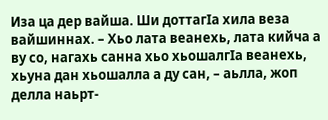Иза ца дер вайша. Ши доттагIа хила веза вайшиннах. – Хьо лата веанехь, лата кийча а ву со, нагахь санна хьо хьошалгIа веанехь, хьуна дан хьошалла а ду сан, – аьлла, жоп делла наьрт-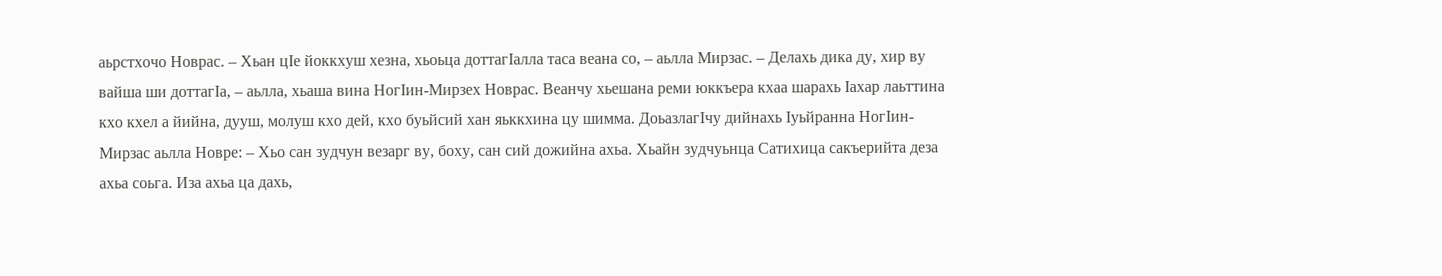аьрстхочо Новрас. – Хьан цIе йоккхуш хезна, хьоьца доттагIалла таса веана со, – аьлла Мирзас. – Делахь дика ду, хир ву вайша ши доттагIа, – аьлла, хьаша вина НогIин-Мирзех Новрас. Веанчу хьешана реми юккъера кхаа шарахь Iахар лаьттина кхо кхел а йийна, дууш, молуш кхо дей, кхо буьйсий хан яьккхина цу шимма. ДоьазлагIчу дийнахь Iуьйранна НогIин-Мирзас аьлла Новре: – Хьо сан зудчун везарг ву, боху, сан сий дожийна ахьа. Хьайн зудчуьнца Сатихица сакъерийта деза ахьа соьга. Иза ахьа ца дахь,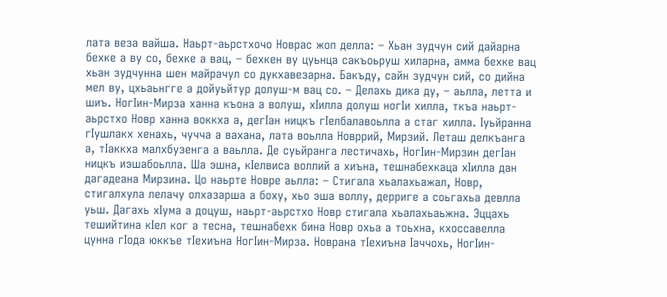лата веза вайша. Наьрт-аьрстхочо Новрас жоп делла: – Хьан зудчун сий дайарна бехке а ву со, бехке а вац, – бехкен ву цуьнца сакъоьруш хиларна, амма бехке вац хьан зудчунна шен майрачул со дукхавезарна. Бакъду, сайн зудчун сий, со дийна мел ву, цхьаьнгге а дойуьйтур долуш-м вац со. – Делахь дика ду, – аьлла, летта и шиъ. НогIин-Мирза ханна къона а волуш, хIилла долуш ногIи хилла, ткъа наьрт-аьрстхо Новр ханна воккха а, дегIан ницкъ гIелбалавоьлла а стаг хилла. Iуьйранна гIушлакх хенахь, чучча а вахана, лата воьлла Новррий, Мирзий. Леташ делкъанга а, тIаккха малхбузенга а ваьлла. Де суьйранга лестичахь, НогIин-Мирзин дегIан ницкъ иэшабоьлла. Ша эшна, кIелвиса воллий а хиъна, тешнабехкаца хIилла дан дагадеана Мирзина. Цо наьрте Новре аьлла: – Стигала хьалахьажал, Новр, стигалхула лелачу олхазарша а боху, хьо эша воллу, дерриге а соьгахьа девлла уьш. Дагахь хIума а доцуш, наьрт-аьрстхо Новр стигала хьалахьаьжна. Эццахь тешийтина кIел ког а тесна, тешнабехк бина Новр охьа а тоьхна, кхоссавелла цунна гIода юккъе тIехиъна НогIин-Мирза. Новрана тIехиъна Iаччохь, НогIин-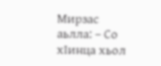Мирзас аьлла: – Со хIинца хьол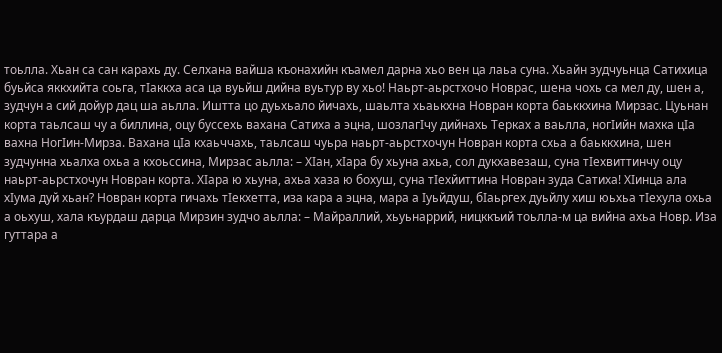тоьлла. Хьан са сан карахь ду. Селхана вайша къонахийн къамел дарна хьо вен ца лаьа суна. Хьайн зудчуьнца Сатихица буьйса яккхийта соьга, тIаккха аса ца вуьйш дийна вуьтур ву хьо! Наьрт-аьрстхочо Новрас, шена чохь са мел ду, шен а, зудчун а сий дойур дац ша аьлла. Иштта цо дуьхьало йичахь, шаьлта хьаькхна Новран корта баьккхина Мирзас. Цуьнан корта таьлсаш чу а биллина, оцу буссехь вахана Сатиха а эцна, шозлагIчу дийнахь Терках а ваьлла, ногIийн махка цIа вахна НогIин-Мирза. Вахана цIа кхаьччахь, таьлсаш чуьра наьрт-аьрстхочун Новран корта схьа а баьккхина, шен зудчунна хьалха охьа а кхоьссина, Мирзас аьлла: – ХIан, хIара бу хьуна ахьа, сол дукхавезаш, суна тIехвиттинчу оцу наьрт-аьрстхочун Новран корта. ХIара ю хьуна, ахьа хаза ю бохуш, суна тIехйиттина Новран зуда Сатиха! ХIинца ала хIума дуй хьан? Новран корта гичахь тIекхетта, иза кара а эцна, мара а Iуьйдуш, бIаьргех дуьйлу хиш юьхьа тIехула охьа а оьхуш, хала къурдаш дарца Мирзин зудчо аьлла: – Майраллий, хьуьнаррий, ницккъий тоьлла-м ца вийна ахьа Новр. Иза гуттара а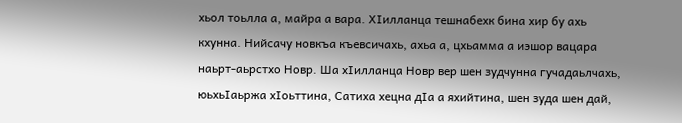хьол тоьлла а, майра а вара. ХIилланца тешнабехк бина хир бу ахь кхунна. Нийсачу новкъа къевсичахь, ахьа а, цхьамма а иэшор вацара наьрт-аьрстхо Новр. Ша хIилланца Новр вер шен зудчунна гучадаьлчахь, юьхьIаьржа хIоьттина, Сатиха хецна дIа а яхийтина, шен зуда шен дай,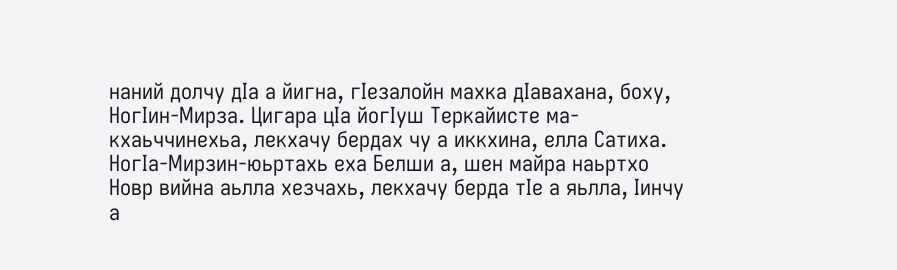наний долчу дIа а йигна, гIезалойн махка дIавахана, боху, НогIин-Мирза. Цигара цIа йогIуш Теркайисте ма-кхаьччинехьа, лекхачу бердах чу а иккхина, елла Сатиха. НогIа-Мирзин-юьртахь еха Белши а, шен майра наьртхо Новр вийна аьлла хезчахь, лекхачу берда тIе а яьлла, Iинчу а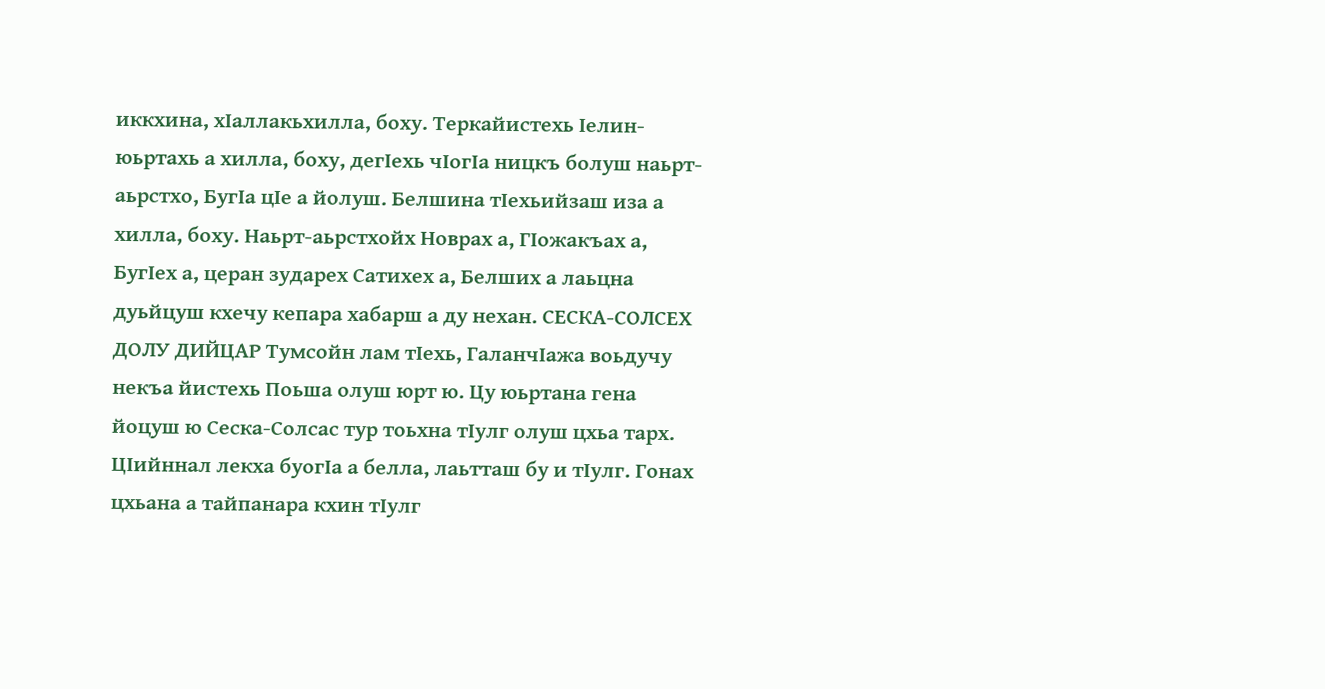иккхина, хIаллакьхилла, боху. Теркайистехь Iелин-юьртахь а хилла, боху, дегIехь чIогIа ницкъ болуш наьрт-аьрстхо, БугIа цIе а йолуш. Белшина тIехьийзаш иза а хилла, боху. Наьрт-аьрстхойх Новрах а, ГIожакъах а, БугIех а, церан зударех Сатихех а, Белших а лаьцна дуьйцуш кхечу кепара хабарш а ду нехан. СЕСКА-СОЛСЕХ ДОЛУ ДИЙЦАР Тумсойн лам тIехь, ГаланчIажа воьдучу некъа йистехь Поьша олуш юрт ю. Цу юьртана гена йоцуш ю Сеска-Солсас тур тоьхна тIулг олуш цхьа тарх. ЦIийннал лекха буогIа а белла, лаьтташ бу и тIулг. Гонах цхьана а тайпанара кхин тIулг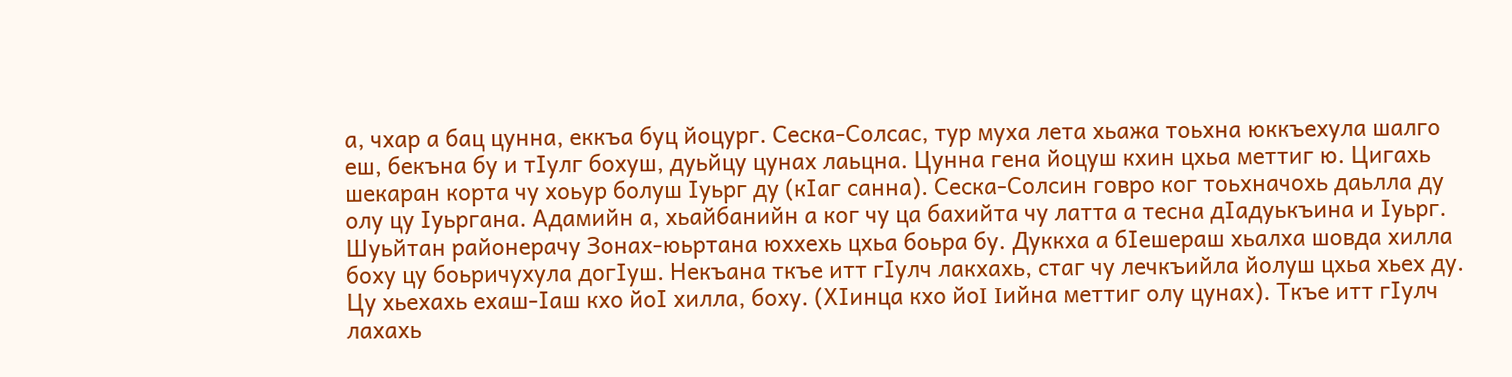а, чхар а бац цунна, еккъа буц йоцург. Сеска-Солсас, тур муха лета хьажа тоьхна юккъехула шалго еш, бекъна бу и тIулг бохуш, дуьйцу цунах лаьцна. Цунна гена йоцуш кхин цхьа меттиг ю. Цигахь шекаран корта чу хоьур болуш Iуьрг ду (кIаг санна). Сеска-Солсин говро ког тоьхначохь даьлла ду олу цу Iуьргана. Адамийн а, хьайбанийн а ког чу ца бахийта чу латта а тесна дIадуькъина и Iуьрг. Шуьйтан районерачу Зонах-юьртана юххехь цхьа боьра бу. Дуккха а бIешераш хьалха шовда хилла боху цу боьричухула догIуш. Некъана ткъе итт гIулч лакхахь, стаг чу лечкъийла йолуш цхьа хьех ду. Цу хьехахь ехаш-Iаш кхо йоI хилла, боху. (ХIинца кхо йоI Iийна меттиг олу цунах). Ткъе итт гIулч лахахь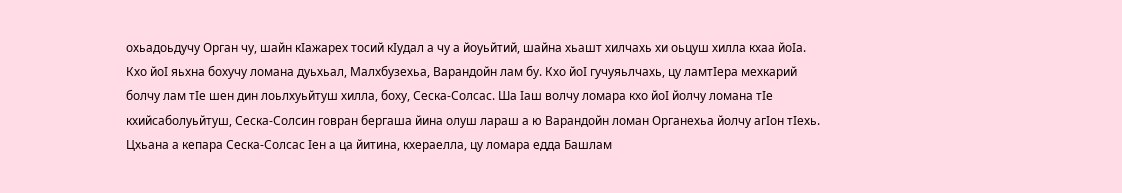охьадоьдучу Орган чу, шайн кIажарех тосий кIудал а чу а йоуьйтий, шайна хьашт хилчахь хи оьцуш хилла кхаа йоIа. Кхо йоI яьхна бохучу ломана дуьхьал, Малхбузехьа, Варандойн лам бу. Кхо йоI гучуяьлчахь, цу ламтIера мехкарий болчу лам тIе шен дин лоьлхуьйтуш хилла, боху, Сеска-Солсас. Ша Iаш волчу ломара кхо йоI йолчу ломана тIе кхийсаболуьйтуш, Сеска-Солсин говран бергаша йина олуш лараш а ю Варандойн ломан Органехьа йолчу агIон тIехь. Цхьана а кепара Сеска-Солсас Iен а ца йитина, кхераелла, цу ломара едда Башлам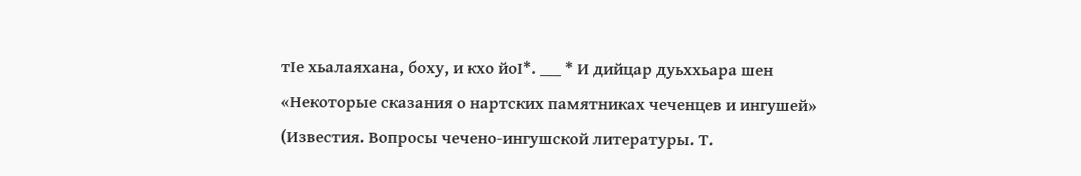тIе хьалаяхана, боху, и кхо йоI*. ___ * И дийцар дуьххьара шен «Некоторые сказания о нартских памятниках чеченцев и ингушей» (Известия. Вопросы чечено-ингушской литературы. Т.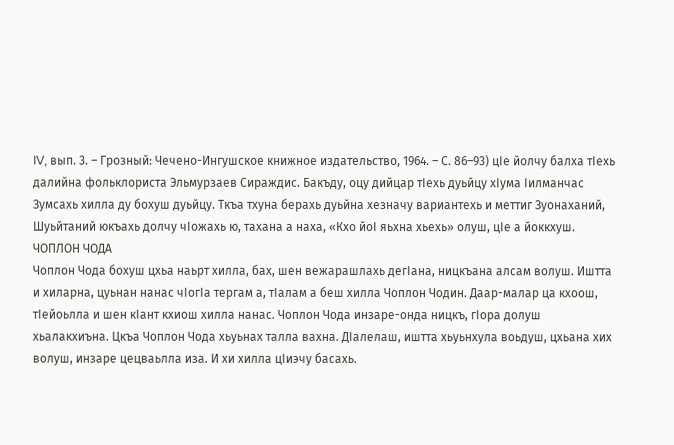IV, вып. 3. – Грозный: Чечено-Ингушское книжное издательство, 1964. – С. 86–93) цIе йолчу балха тIехь далийна фольклориста Эльмурзаев Сираждис. Бакъду, оцу дийцар тIехь дуьйцу хIума Iилманчас Зумсахь хилла ду бохуш дуьйцу. Ткъа тхуна берахь дуьйна хезначу вариантехь и меттиг Зуонаханий, Шуьйтаний юкъахь долчу чIожахь ю, тахана а наха, «Кхо йоI яьхна хьехь» олуш, цIе а йоккхуш.
ЧОПЛОН ЧОДА
Чоплон Чода бохуш цхьа наьрт хилла, бах, шен вежарашлахь дегIана, ницкъана алсам волуш. Иштта и хиларна, цуьнан нанас чIогIа тергам а, тIалам а беш хилла Чоплон Чодин. Даар-малар ца кхоош, тIейоьлла и шен кIант кхиош хилла нанас. Чоплон Чода инзаре-онда ницкъ, гIора долуш хьалакхиъна. Цкъа Чоплон Чода хьуьнах талла вахна. ДIалелаш, иштта хьуьнхула воьдуш, цхьана хих волуш, инзаре цецваьлла иза. И хи хилла цIиэчу басахь.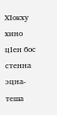ХIокху хино цIен бос стенна эцна-теша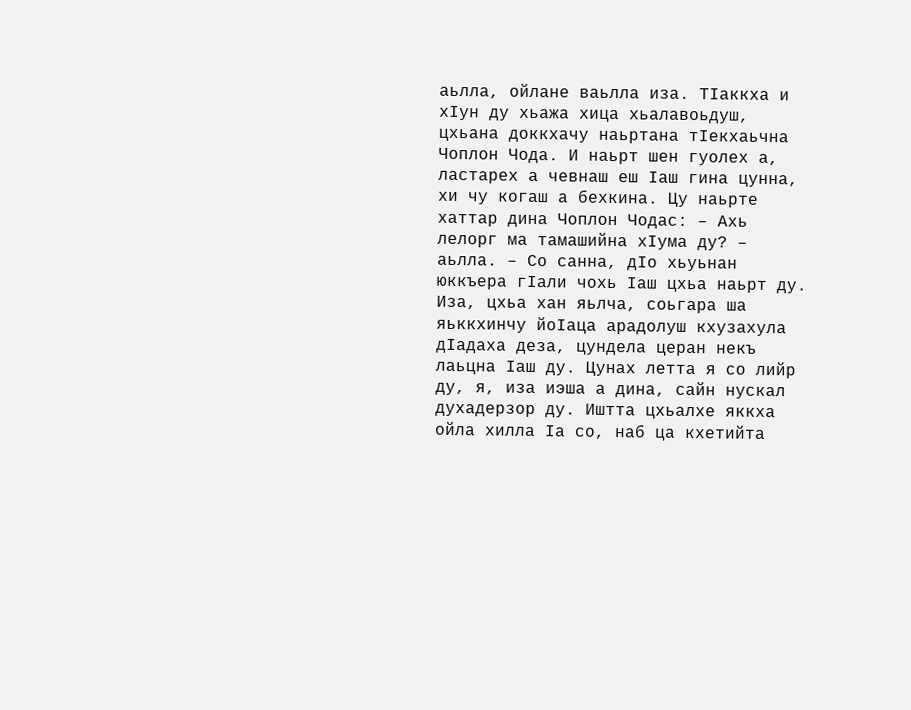аьлла, ойлане ваьлла иза. ТIаккха и хIун ду хьажа хица хьалавоьдуш, цхьана доккхачу наьртана тIекхаьчна Чоплон Чода. И наьрт шен гуолех а, ластарех а чевнаш еш Iаш гина цунна, хи чу когаш а бехкина. Цу наьрте хаттар дина Чоплон Чодас: – Ахь лелорг ма тамашийна хIума ду? – аьлла. – Со санна, дIо хьуьнан юккъера гIали чохь Iаш цхьа наьрт ду. Иза, цхьа хан яьлча, соьгара ша яьккхинчу йоIаца арадолуш кхузахула дIадаха деза, цундела церан некъ лаьцна Iаш ду. Цунах летта я со лийр ду, я, иза иэша а дина, сайн нускал духадерзор ду. Иштта цхьалхе яккха ойла хилла Iа со, наб ца кхетийта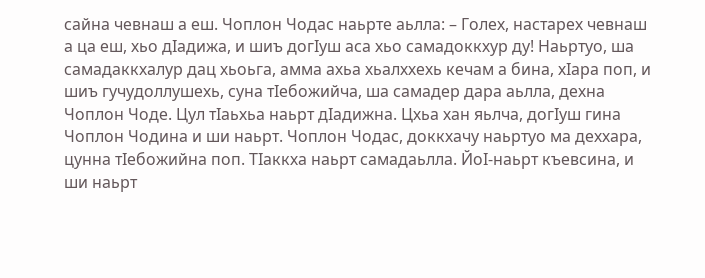сайна чевнаш а еш. Чоплон Чодас наьрте аьлла: – Голех, настарех чевнаш а ца еш, хьо дIадижа, и шиъ догIуш аса хьо самадоккхур ду! Наьртуо, ша самадаккхалур дац хьоьга, амма ахьа хьалххехь кечам а бина, хIара поп, и шиъ гучудоллушехь, суна тIебожийча, ша самадер дара аьлла, дехна Чоплон Чоде. Цул тIаьхьа наьрт дIадижна. Цхьа хан яьлча, догIуш гина Чоплон Чодина и ши наьрт. Чоплон Чодас, доккхачу наьртуо ма деххара, цунна тIебожийна поп. ТIаккха наьрт самадаьлла. ЙоI-наьрт къевсина, и ши наьрт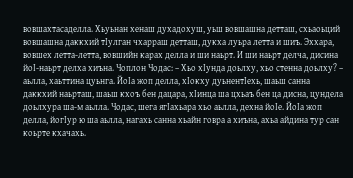вовшахтасаделла. Хьуьнан хенаш духадохуш, уьш вовшашна детташ, схьаоьций вовшашна даккхий тIулган чхарраш детташ, дукха луьра летта и шиъ. Эххара, вовшех летта-летта, вовшийн карах делла и ши наьрт. И ши наьрт делча, дисина йоI-наьрт делха хиъна. Чоплон Чодас: – Хьо хIунда доьлху, хьо стенна доьлху? – аьлла, хаьттина цуьнга. ЙоIа жоп делла, хIокху дуьнентIехь, шаьш санна даккхий наьрташ, шаьш кхоъ бен дацара, хIинца ша цхьаъ бен ца дисна, цундела доьлхура ша-м аьлла. Чодас, шега ягIахьара хьо аьлла, дехна йоIе. ЙоIа жоп делла, йогIур ю ша аьлла, нагахь санна хьайн говра а хиъна, ахьа айдина тур сан коьрте кхачахь.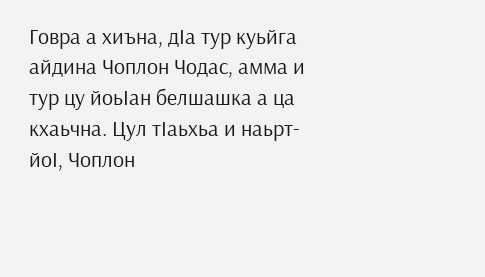Говра а хиъна, дIа тур куьйга айдина Чоплон Чодас, амма и тур цу йоьIан белшашка а ца кхаьчна. Цул тIаьхьа и наьрт-йоI, Чоплон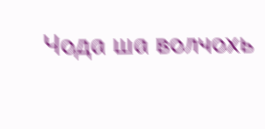Чода ша волчохь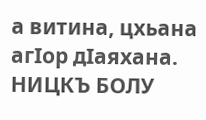а витина, цхьана агIор дIаяхана. НИЦКЪ БОЛУ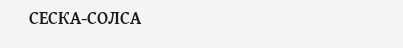СЕСКА-СОЛСА